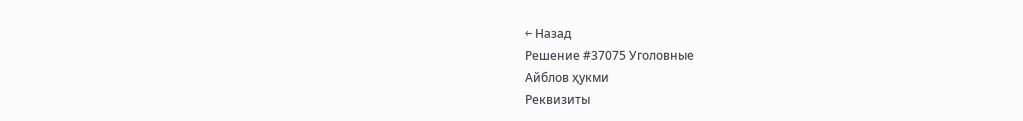← Назад
Решение #37075 Уголовные
Айблов ҳукми
Реквизиты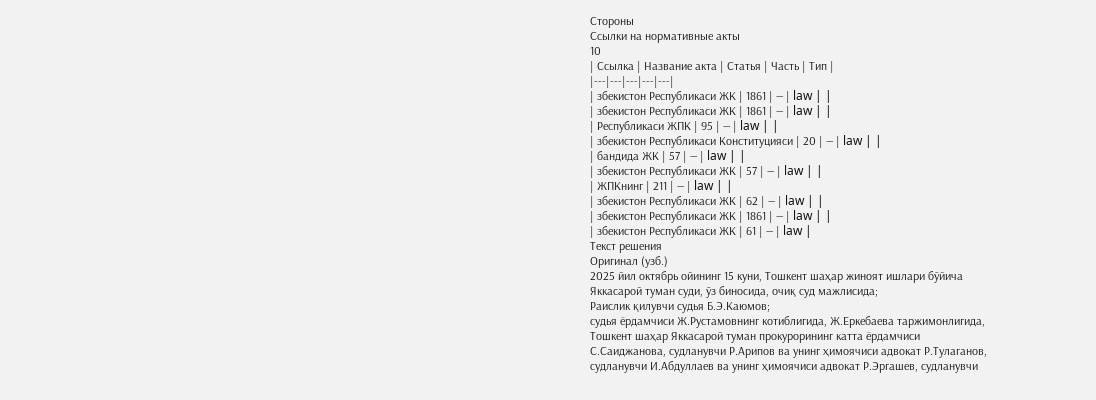Стороны
Ссылки на нормативные акты
10
| Ссылка | Название акта | Статья | Часть | Тип |
|---|---|---|---|---|
| збекистон Республикаси ЖК | 1861 | — | law | |
| збекистон Республикаси ЖК | 1861 | — | law | |
| Республикаси ЖПК | 95 | — | law | |
| збекистон Республикаси Конституцияси | 20 | — | law | |
| бандида ЖК | 57 | — | law | |
| збекистон Республикаси ЖК | 57 | — | law | |
| ЖПКнинг | 211 | — | law | |
| збекистон Республикаси ЖК | 62 | — | law | |
| збекистон Республикаси ЖК | 1861 | — | law | |
| збекистон Республикаси ЖК | 61 | — | law |
Текст решения
Оригинал (узб.)
2025 йил октябрь ойининг 15 куни, Тошкент шаҳар жиноят ишлари бўйича
Яккасарой туман суди, ўз биносида, очиқ суд мажлисида;
Раислик қилувчи судья Б.Э.Каюмов;
судья ёрдамчиси Ж.Рустамовнинг котиблигида, Ж.Еркебаева таржимонлигида,
Тошкент шаҳар Яккасарой туман прокурорининг катта ёрдамчиси
С.Саиджанова, судланувчи Р.Арипов ва унинг ҳимоячиси адвокат Р.Тулаганов,
судланувчи И.Абдуллаев ва унинг ҳимоячиси адвокат Р.Эргашев, судланувчи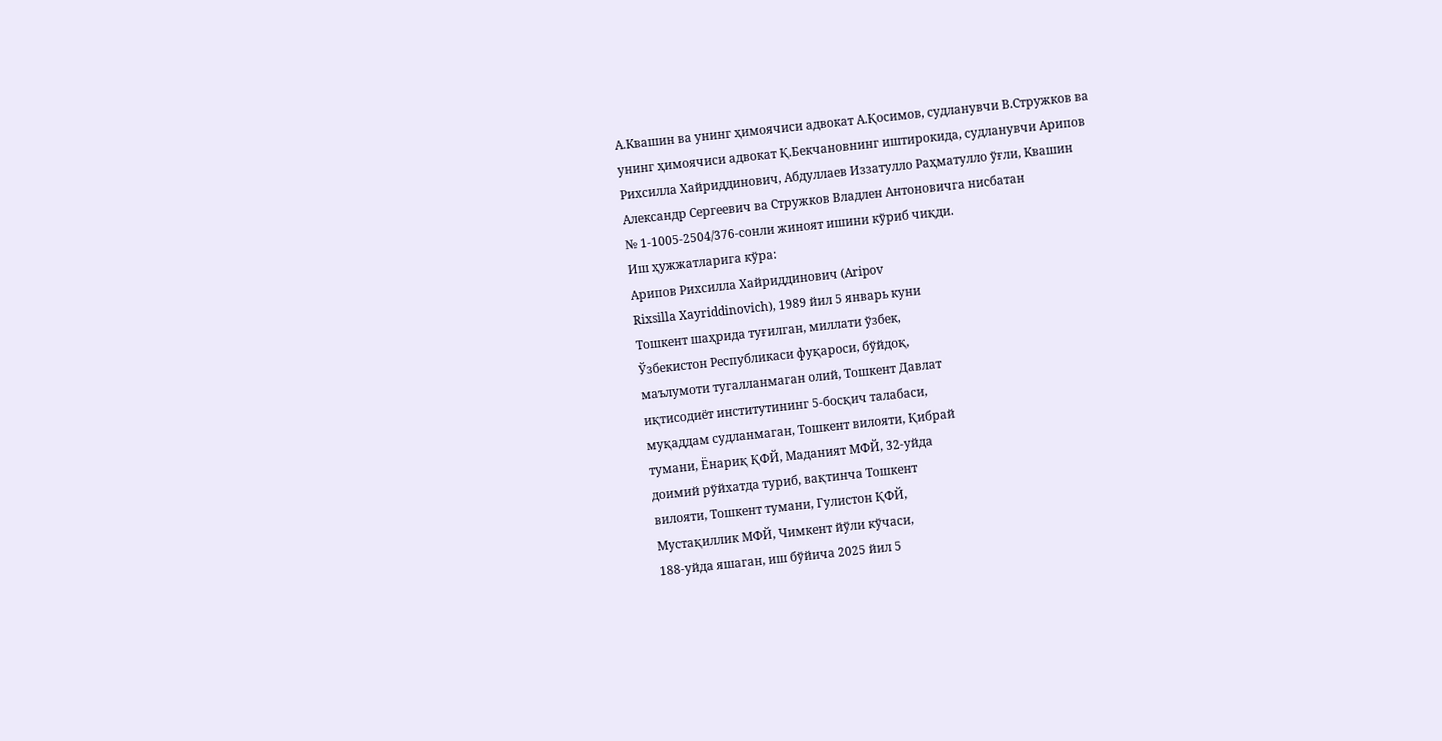А.Квашин ва унинг ҳимоячиси адвокат А.Қосимов, судланувчи В.Стружков ва
унинг ҳимоячиси адвокат Қ.Бекчановнинг иштирокида, судланувчи Арипов
Рихсилла Хайриддинович, Абдуллаев Иззатулло Раҳматулло ўғли, Квашин
Александр Сергеевич ва Стружков Владлен Антоновичга нисбатан
№ 1-1005-2504/376-сонли жиноят ишини кўриб чиқди.
Иш ҳужжатларига кўра:
Арипов Рихсилла Хайриддинович (Aripov
Rixsilla Xayriddinovich), 1989 йил 5 январь куни
Тошкент шаҳрида туғилган, миллати ўзбек,
Ўзбекистон Республикаси фуқароси, бўйдоқ,
маълумоти тугалланмаган олий, Тошкент Давлат
иқтисодиёт институтининг 5-босқич талабаси,
муқаддам судланмаган, Тошкент вилояти, Қибрай
тумани, Ёнариқ ҚФЙ, Маданият МФЙ, 32-уйда
доимий рўйхатда туриб, вақтинча Тошкент
вилояти, Тошкент тумани, Гулистон ҚФЙ,
Мустақиллик МФЙ, Чимкент йўли кўчаси,
188-уйда яшаган, иш бўйича 2025 йил 5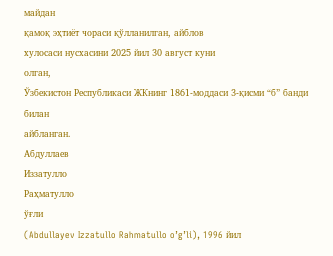майдан
қамоқ эҳтиёт чораси қўлланилган, айблов
хулосаси нусхасини 2025 йил 30 август куни
олган,
Ўзбекистон Республикаси ЖКнинг 1861-моддаси 3-қисми “б” банди билан
айбланган.
Абдуллаев
Иззатулло
Раҳматулло
ўғли
(Abdullayev Izzatullo Rahmatullo o’g’li), 1996 йил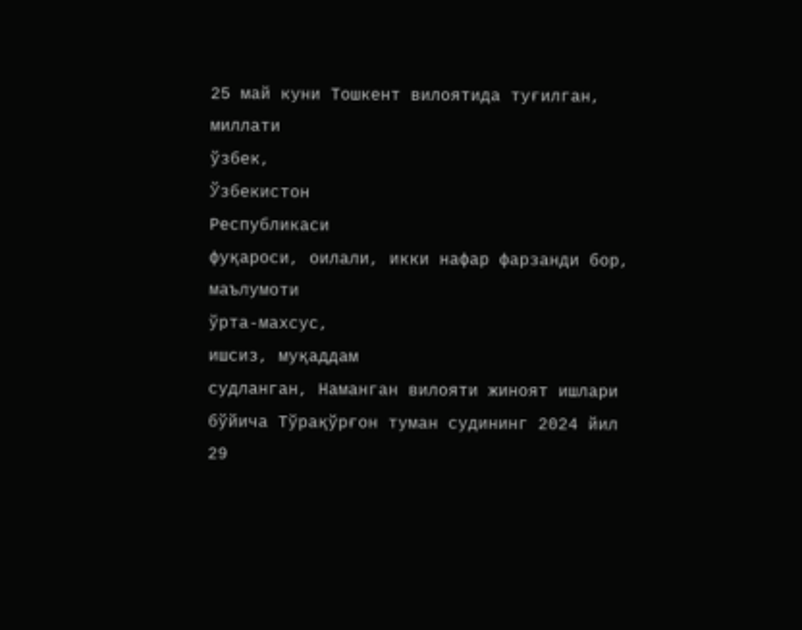25 май куни Тошкент вилоятида туғилган,
миллати
ўзбек,
Ўзбекистон
Республикаси
фуқароси, оилали, икки нафар фарзанди бор,
маълумоти
ўрта-махсус,
ишсиз, муқаддам
судланган, Наманган вилояти жиноят ишлари
бўйича Тўрақўрғон туман судининг 2024 йил
29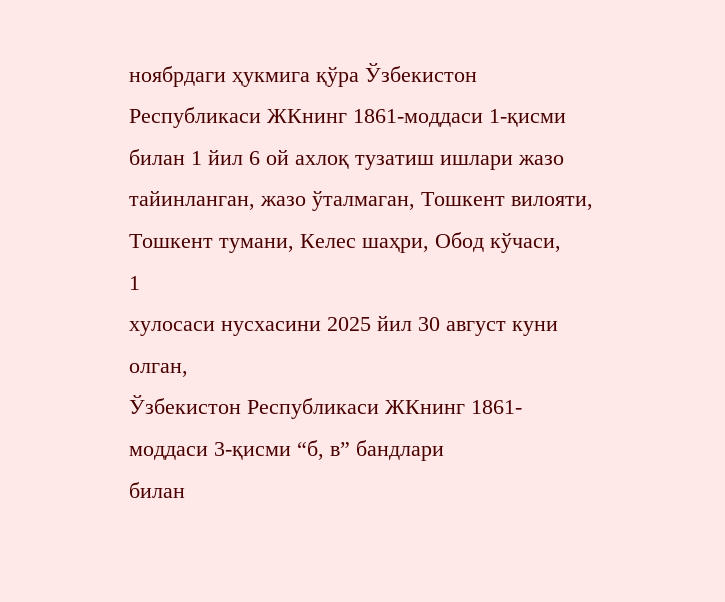ноябрдаги ҳукмига қўра Ўзбекистон
Республикаси ЖКнинг 1861-моддаси 1-қисми
билан 1 йил 6 ой ахлоқ тузатиш ишлари жазо
тайинланган, жазо ўталмаган, Тошкент вилояти,
Тошкент тумани, Келес шаҳри, Обод кўчаси,
1
хулосаси нусхасини 2025 йил 30 август куни
олган,
Ўзбекистон Республикаси ЖКнинг 1861-моддаси 3-қисми “б, в” бандлари
билан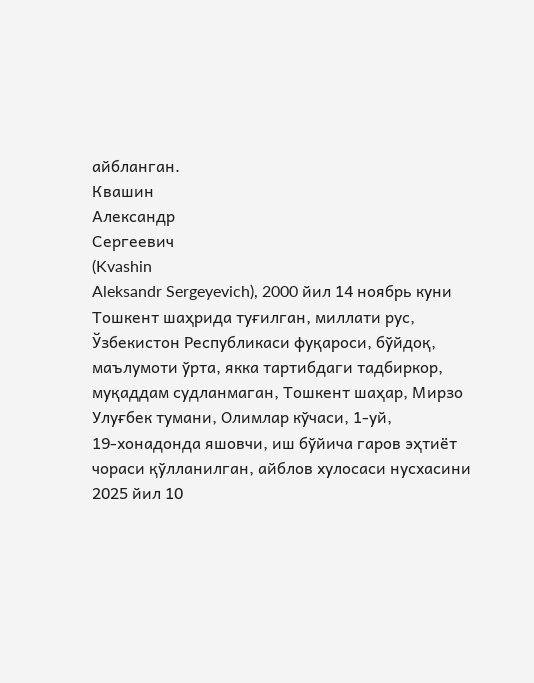айбланган.
Квашин
Александр
Сергеевич
(Kvashin
Aleksandr Sergeyevich), 2000 йил 14 ноябрь куни
Тошкент шаҳрида туғилган, миллати рус,
Ўзбекистон Республикаси фуқароси, бўйдоқ,
маълумоти ўрта, якка тартибдаги тадбиркор,
муқаддам судланмаган, Тошкент шаҳар, Мирзо
Улуғбек тумани, Олимлар кўчаси, 1-уй,
19-хонадонда яшовчи, иш бўйича гаров эҳтиёт
чораси қўлланилган, айблов хулосаси нусхасини
2025 йил 10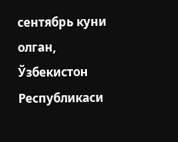сентябрь куни олган,
Ўзбекистон Республикаси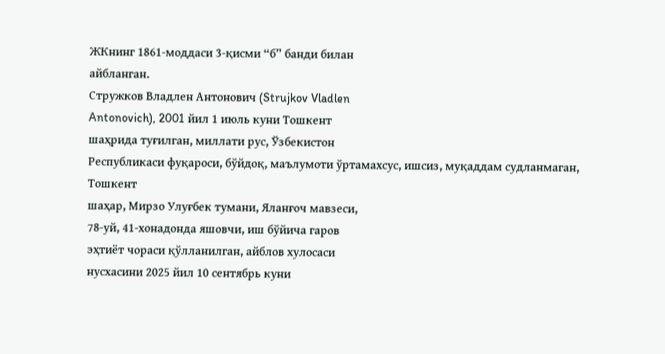ЖКнинг 1861-моддаси 3-қисми “б” банди билан
айбланган.
Стружков Владлен Антонович (Strujkov Vladlen
Antonovich), 2001 йил 1 июль куни Тошкент
шаҳрида туғилган, миллати рус, Ўзбекистон
Республикаси фуқароси, бўйдоқ, маълумоти ўртамахсус, ишсиз, муқаддам судланмаган, Тошкент
шаҳар, Мирзо Улуғбек тумани, Яланғоч мавзеси,
78-уй, 41-хонадонда яшовчи, иш бўйича гаров
эҳтиёт чораси қўлланилган, айблов хулосаси
нусхасини 2025 йил 10 сентябрь куни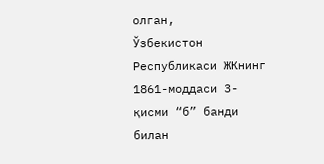олган,
Ўзбекистон Республикаси ЖКнинг 1861-моддаси 3-қисми “б” банди билан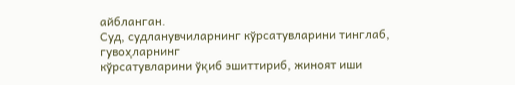айбланган.
Суд, судланувчиларнинг кўрсатувларини тинглаб, гувоҳларнинг
кўрсатувларини ўқиб эшиттириб, жиноят иши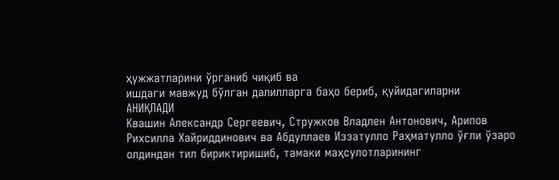ҳужжатларини ўрганиб чиқиб ва
ишдаги мавжуд бўлган далилларга баҳо бериб, қуйидагиларни
АНИҚЛАДИ
Квашин Александр Сергеевич, Стружков Владлен Антонович, Арипов
Рихсилла Хайриддинович ва Абдуллаев Иззатулло Раҳматулло ўғли ўзаро
олдиндан тил бириктиришиб, тамаки маҳсулотларининг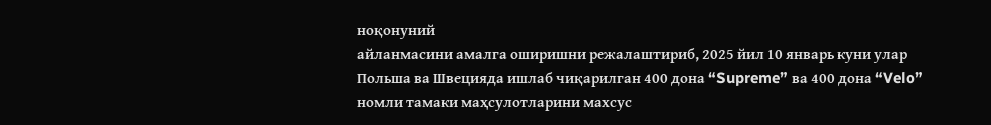ноқонуний
айланмасини амалга оширишни режалаштириб, 2025 йил 10 январь куни улар
Польша ва Швецияда ишлаб чиқарилган 400 дона “Supreme” ва 400 дона “Velo”
номли тамаки маҳсулотларини махсус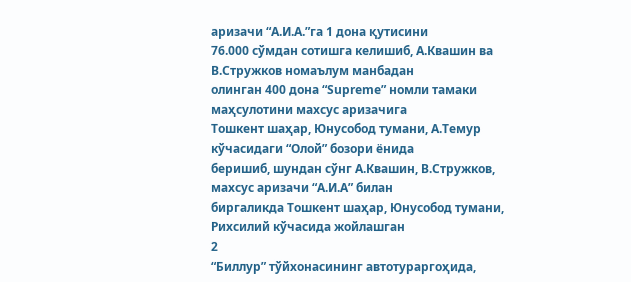аризачи “А.И.А.”га 1 дона қутисини
76.000 сўмдан сотишга келишиб, А.Квашин ва В.Стружков номаълум манбадан
олинган 400 дона “Supreme” номли тамаки маҳсулотини махсус аризачига
Тошкент шаҳар, Юнусобод тумани, А.Темур кўчасидаги “Олой” бозори ёнида
беришиб, шундан сўнг А.Квашин, В.Стружков, махсус аризачи “А.И.А” билан
биргаликда Тошкент шаҳар, Юнусобод тумани, Рихсилий кўчасида жойлашган
2
“Биллур” тўйхонасининг автотураргоҳида,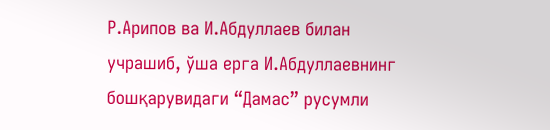Р.Арипов ва И.Абдуллаев билан
учрашиб, ўша ерга И.Абдуллаевнинг бошқарувидаги “Дамас” русумли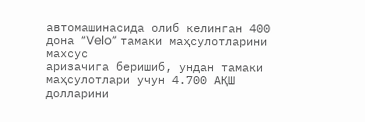автомашинасида олиб келинган 400 дона “Velo” тамаки маҳсулотларини махсус
аризачига беришиб, ундан тамаки маҳсулотлари учун 4.700 АҚШ долларини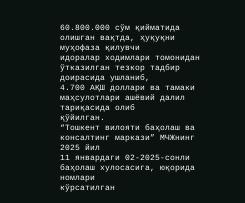60.800.000 сўм қийматида олишган вақтда, ҳуқуқни муҳофаза қилувчи
идоралар ходимлари томонидан ўтказилган тезкор тадбир доирасида ушланиб,
4.700 АҚШ доллари ва тамаки маҳсулотлари ашёвий далил тариқасида олиб
қўйилган.
“Тошкент вилояти баҳолаш ва консалтинг маркази” МЧЖнинг 2025 йил
11 январдаги 02-2025-сонли баҳолаш хулосасига, юқорида номлари
кўрсатилган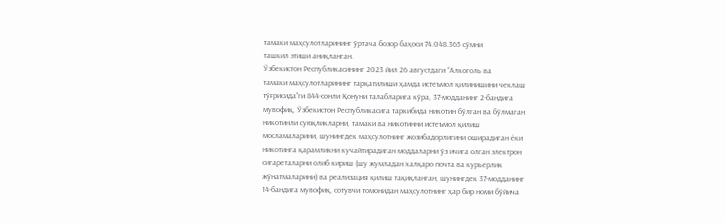тамаки маҳсулотларининг ўртача бозор баҳоси 74.048.365 сўмни
ташкил этиши аниқланган.
Ўзбекистон Республикасининг 2023 йил 26 августдаги “Алкоголь ва
тамаки маҳсулотларининг тарқатилиши ҳамда истеъмол қилинишини чеклаш
тўғрисида”ги 844-сонли Қонуни талабларига кўра, 37-модданинг 2-бандига
мувофиқ, Ўзбекистон Республикасига таркибида никотин бўлган ва бўлмаган
никотинли суюқликларни, тамаки ва никотинни истеъмол қилиш
мосламаларини, шунингдек маҳсулотнинг жозибадорлигини оширадиган ёки
никотинга қарамликни кучайтирадиган моддаларни ўз ичига олган электрон
сигареталарни олиб кириш (шу жумладан халқаро почта ва курьерлик
жўнатмаларини) ва реализация қилиш тақиқланган, шунингдек 37-модданинг
14-бандига мувофиқ, сотувчи томонидан маҳсулотнинг ҳар бир номи бўйича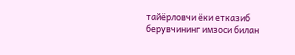тайёрловчи ёки етказиб берувчининг имзоси билан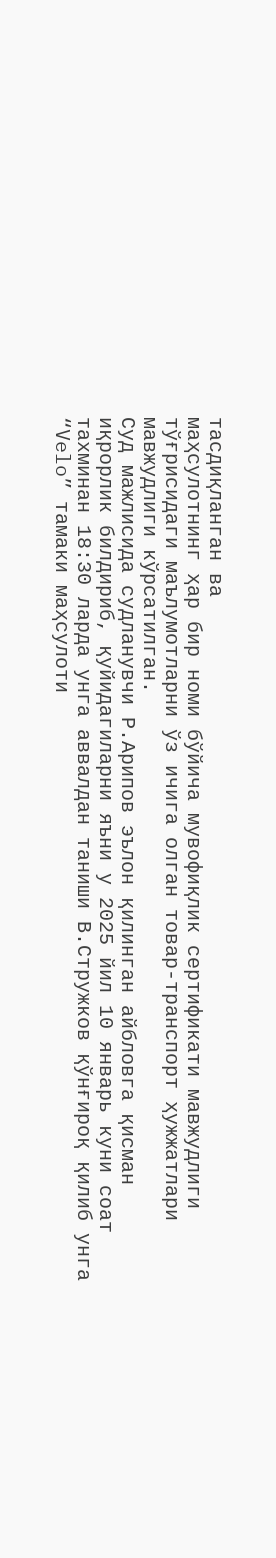тасдиқланган ва
маҳсулотнинг ҳар бир номи бўйича мувофиқлик сертификати мавжудлиги
тўғрисидаги маълумотларни ўз ичига олган товар-транспорт ҳужжатлари
мавжудлиги кўрсатилган.
Суд мажлисида судланувчи Р.Арипов эълон қилинган айбловга қисман
иқрорлик билдириб, қуйидагиларни яъни у 2025 йил 10 январь куни соат
тахминан 18:30 ларда унга аввалдан таниши В.Стружков қўнғироқ қилиб унга
“Velo” тамаки маҳсулоти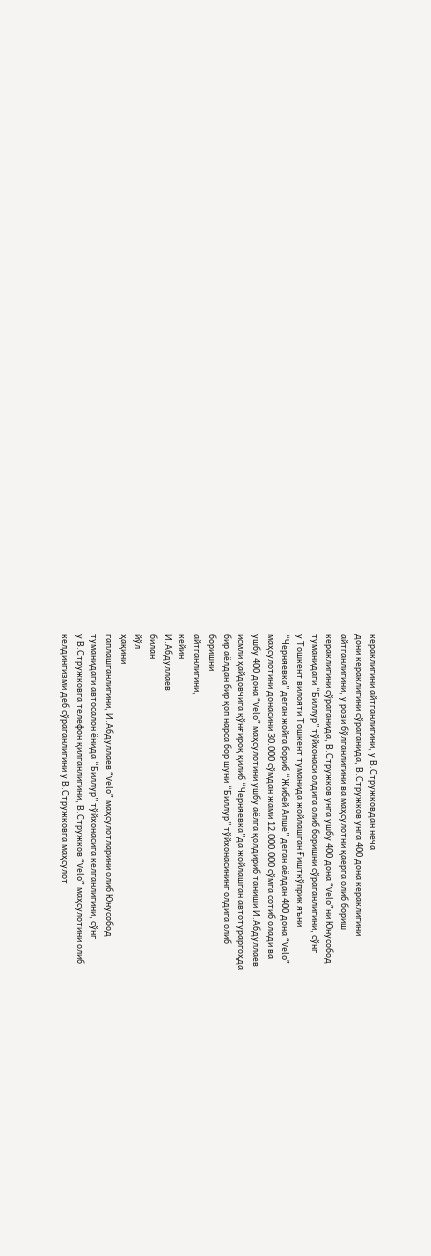кераклигини айтганлигини, у В.Стружковдан неча
дони кераклигини сўраганида, В.Стружков унга 400 дона кераклигини
айтганлигини, у рози бўлганлигини ва маҳсулотни қаерга олиб бориш
кераклигини сўраганида, В.Стружков унга ушбу 400 дона “Velo”ни Юнусобод
туманидаги “Биллур” тўйхонаси олдига олиб боришни сўраганлигини, сўнг
у Тошкент вилояти Тошкент туманида жойлашган Ғишткўприк яъни
“Черняевка” деган жойга бориб “Жибей Апше” деган аёлдан 400 дона “Velo”
маҳсулотини донасини 30.000 сўмдан жами 12.000.000 сўмга сотиб олади ва
ушбу 400 дона “Velo” маҳсулотини ушбу аёлга қолдириб таниши И.Абдуллаев
исмли ҳайдовчига қўнғироқ қилиб “Черняевка”да жойлашган автотураргоҳда
бир аёлдан бир қоп нарса бор шуни “Биллур” тўйхонасининг олдига олиб
боришни
айтганлигини,
кейин
И.Абдуллаев
билан
йўл
ҳақини
гаплашганлигини, И.Абдуллаев “Velo” маҳсулотларини олиб Юнусобод
туманидаги автосалон ёнида “Биллур” тўйхонасига келганлигини, сўнг
у В.Стружковга телефон қилганлигини, В.Стружков “Velo” маҳсулотини олиб
келдингизми деб сўраганлигини у В.Стружковга маҳсулот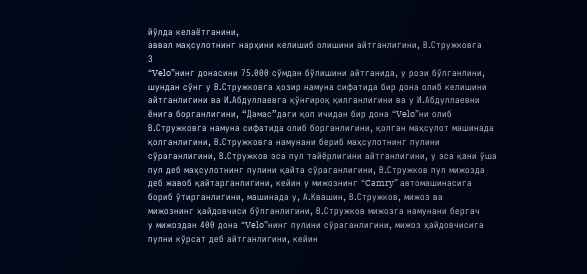йўлда келаётганини,
аввал маҳсулотнинг нарҳини келишиб олишини айтганлигини, В.Стружковга
3
“Velo”нинг донасини 75.000 сўмдан бўлишини айтганида, у рози бўлганлини,
шундан сўнг у В.Стружковга ҳозир намуна сифатида бир дона олиб келишини
айтганлигини ва И.Абдуллаевга қўнғироқ қилганлигини ва у И.Абдуллаевни
ёнига борганлигини, “Дамас”даги қоп ичидан бир дона “Velo”ни олиб
В.Стружковга намуна сифатида олиб борганлигини, қолган маҳсулот машинада
қолганлигини, В.Стружковга намунани бериб маҳсулотнинг пулини
сўраганлигини, В.Стружков эса пул тайёрлигини айтганлигини, у эса қани ўша
пул деб маҳсулотнинг пулини қайта сўраганлигини, В.Стружков пул мижозда
деб жавоб қайтарганлигини, кейин у мижознинг “Camry” автомашинасига
бориб ўтирганлигини, машинада у, А.Квашин, В.Стружков, мижоз ва
мижознинг ҳайдовчиси бўлганлигини, В.Стружков мижозга намунани бергач
у мижоздан 400 дона “Velo”нинг пулини сўраганлигини, мижоз ҳайдовчисига
пулни кўрсат деб айтганлигини, кейин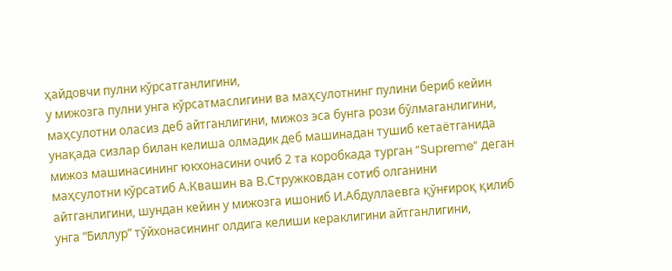ҳайдовчи пулни кўрсатганлигини,
у мижозга пулни унга кўрсатмаслигини ва маҳсулотнинг пулини бериб кейин
маҳсулотни оласиз деб айтганлигини, мижоз эса бунга рози бўлмаганлигини,
унақада сизлар билан келиша олмадик деб машинадан тушиб кетаётганида
мижоз машинасининг юкхонасини очиб 2 та коробкада турган “Supreme” деган
маҳсулотни кўрсатиб А.Квашин ва В.Стружковдан сотиб олганини
айтганлигини, шундан кейин у мижозга ишониб И.Абдуллаевга қўнғироқ қилиб
унга “Биллур” тўйхонасининг олдига келиши кераклигини айтганлигини,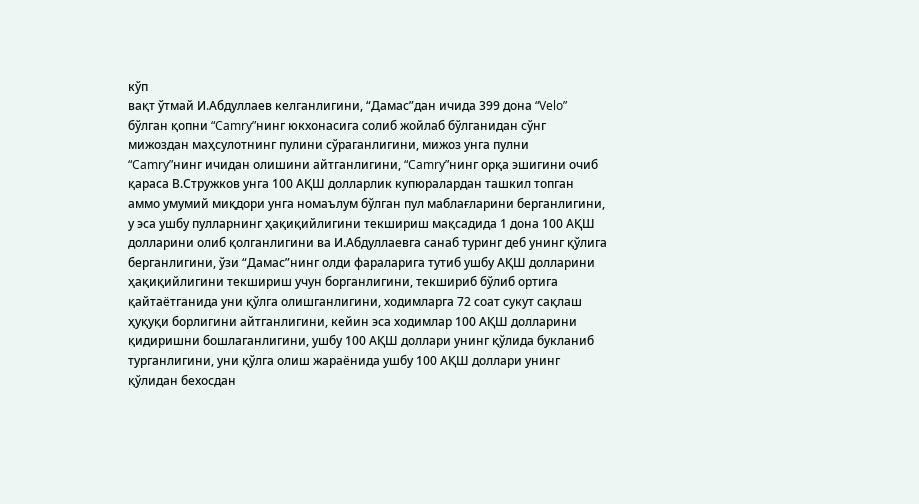кўп
вақт ўтмай И.Абдуллаев келганлигини, “Дамас”дан ичида 399 дона “Velo”
бўлган қопни “Camry”нинг юкхонасига солиб жойлаб бўлганидан сўнг
мижоздан маҳсулотнинг пулини сўраганлигини, мижоз унга пулни
“Camry”нинг ичидан олишини айтганлигини, “Camry”нинг орқа эшигини очиб
қараса В.Стружков унга 100 АҚШ долларлик купюралардан ташкил топган
аммо умумий миқдори унга номаълум бўлган пул маблағларини берганлигини,
у эса ушбу пулларнинг ҳақиқийлигини текшириш мақсадида 1 дона 100 АҚШ
долларини олиб қолганлигини ва И.Абдуллаевга санаб туринг деб унинг қўлига
берганлигини, ўзи “Дамас”нинг олди фараларига тутиб ушбу АҚШ долларини
ҳақиқийлигини текшириш учун борганлигини, текшириб бўлиб ортига
қайтаётганида уни қўлга олишганлигини, ходимларга 72 соат сукут сақлаш
ҳуқуқи борлигини айтганлигини, кейин эса ходимлар 100 АҚШ долларини
қидиришни бошлаганлигини, ушбу 100 АҚШ доллари унинг қўлида букланиб
турганлигини, уни қўлга олиш жараёнида ушбу 100 АҚШ доллари унинг
қўлидан бехосдан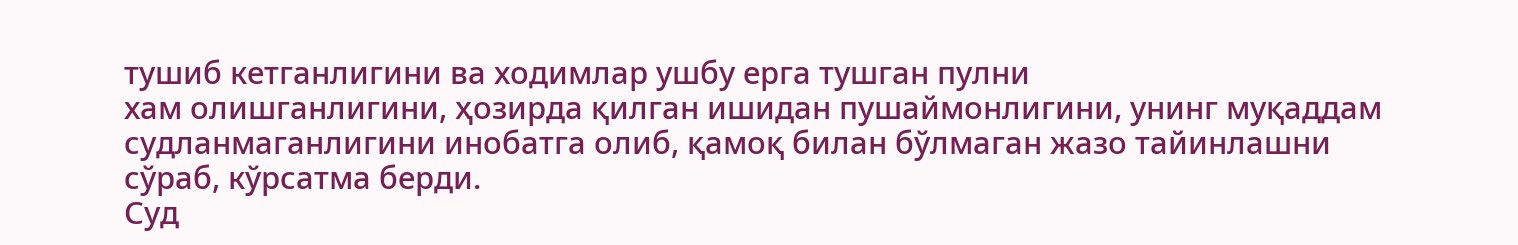тушиб кетганлигини ва ходимлар ушбу ерга тушган пулни
хам олишганлигини, ҳозирда қилган ишидан пушаймонлигини, унинг муқаддам
судланмаганлигини инобатга олиб, қамоқ билан бўлмаган жазо тайинлашни
сўраб, кўрсатма берди.
Суд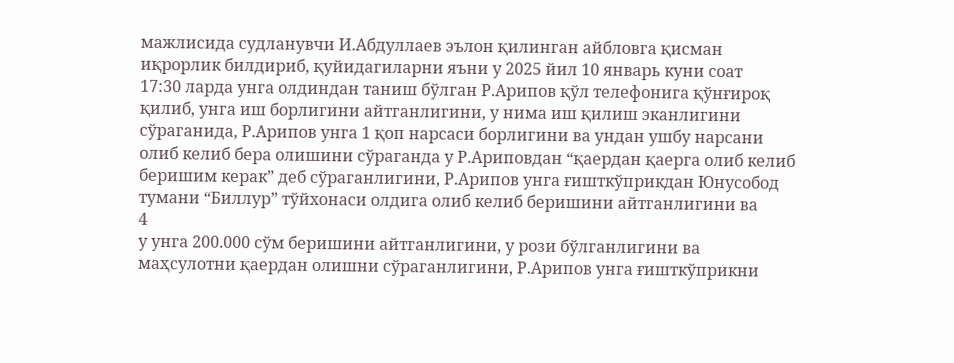мажлисида судланувчи И.Абдуллаев эълон қилинган айбловга қисман
иқрорлик билдириб, қуйидагиларни яъни у 2025 йил 10 январь куни соат
17:30 ларда унга олдиндан таниш бўлган Р.Арипов қўл телефонига қўнғироқ
қилиб, унга иш борлигини айтганлигини, у нима иш қилиш эканлигини
сўраганида, Р.Арипов унга 1 қоп нарсаси борлигини ва ундан ушбу нарсани
олиб келиб бера олишини сўраганда у Р.Ариповдан “қаердан қаерга олиб келиб
беришим керак” деб сўраганлигини, Р.Арипов унга ғишткўприкдан Юнусобод
тумани “Биллур” тўйхонаси олдига олиб келиб беришини айтганлигини ва
4
у унга 200.000 сўм беришини айтганлигини, у рози бўлганлигини ва
маҳсулотни қаердан олишни сўраганлигини, Р.Арипов унга ғишткўприкни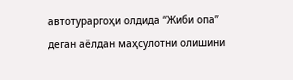автотураргоҳи олдида “Жиби опа” деган аёлдан маҳсулотни олишини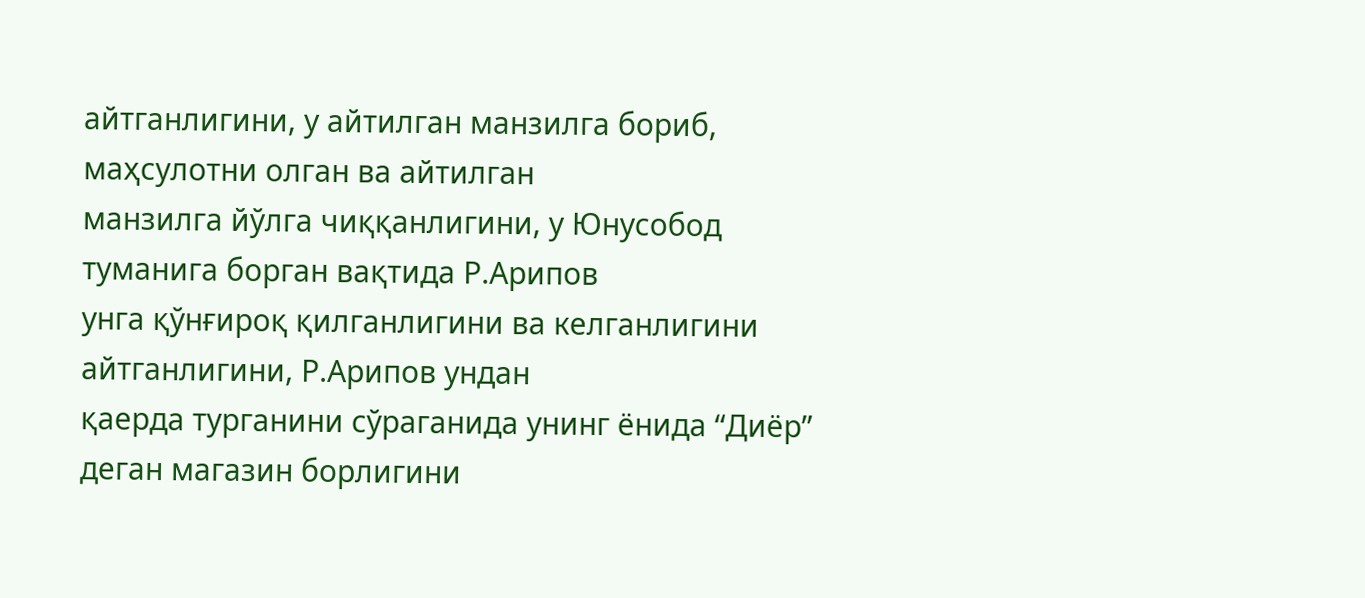айтганлигини, у айтилган манзилга бориб, маҳсулотни олган ва айтилган
манзилга йўлга чиққанлигини, у Юнусобод туманига борган вақтида Р.Арипов
унга қўнғироқ қилганлигини ва келганлигини айтганлигини, Р.Арипов ундан
қаерда турганини сўраганида унинг ёнида “Диёр” деган магазин борлигини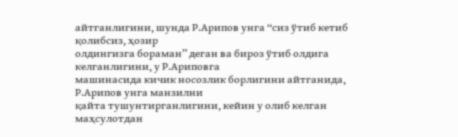айтганлигини, шунда Р.Арипов унга “сиз ўтиб кетиб қолибсиз, ҳозир
олдингизга бораман” деган ва бироз ўтиб олдига келганлигини, у Р.Ариповга
машинасида кичик носозлик борлигини айтганида, Р.Арипов унга манзилни
қайта тушунтирганлигини, кейин у олиб келган маҳсулотдан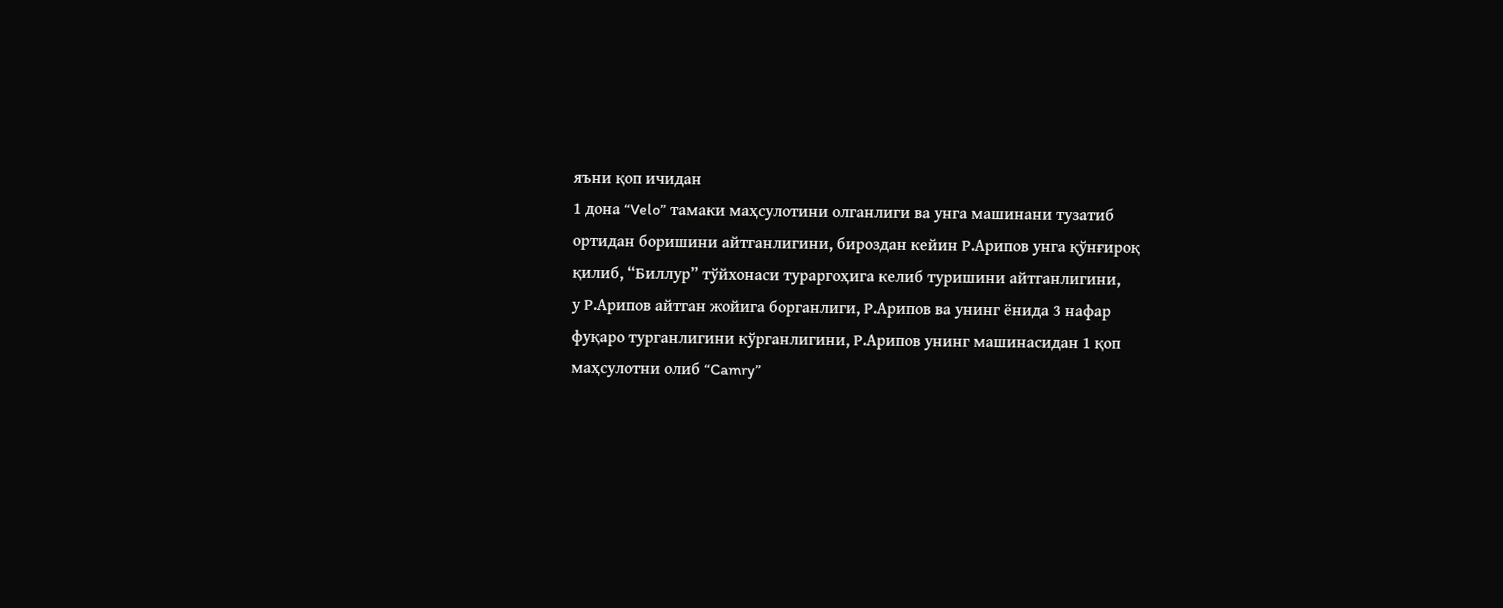яъни қоп ичидан
1 дона “Velo” тамаки маҳсулотини олганлиги ва унга машинани тузатиб
ортидан боришини айтганлигини, бироздан кейин Р.Арипов унга қўнғироқ
қилиб, “Биллур” тўйхонаси тураргоҳига келиб туришини айтганлигини,
у Р.Арипов айтган жойига борганлиги, Р.Арипов ва унинг ёнида 3 нафар
фуқаро турганлигини кўрганлигини, Р.Арипов унинг машинасидан 1 қоп
маҳсулотни олиб “Camry”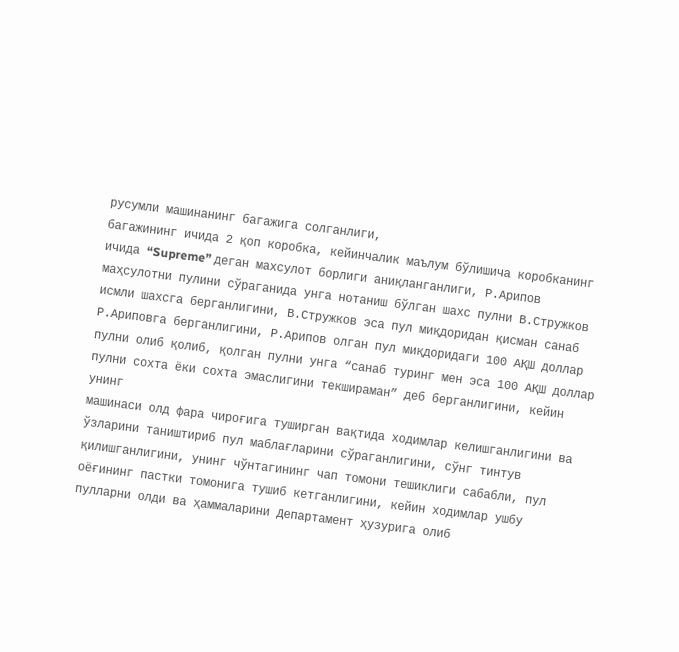русумли машинанинг багажига солганлиги,
багажининг ичида 2 қоп коробка, кейинчалик маълум бўлишича коробканинг
ичида “Supreme” деган махсулот борлиги аниқланганлиги, Р.Арипов
маҳсулотни пулини сўраганида унга нотаниш бўлган шахс пулни В.Стружков
исмли шахсга берганлигини, В.Стружков эса пул миқдоридан қисман санаб
Р.Ариповга берганлигини, Р.Арипов олган пул миқдоридаги 100 АҚШ доллар
пулни олиб қолиб, қолган пулни унга “санаб туринг мен эса 100 АҚШ доллар
пулни сохта ёки сохта эмаслигини текшираман” деб берганлигини, кейин унинг
машинаси олд фара чироғига туширган вақтида ходимлар келишганлигини ва
ўзларини таништириб пул маблағларини сўраганлигини, сўнг тинтув
қилишганлигини, унинг чўнтагининг чап томони тешиклиги сабабли, пул
оёғининг пастки томонига тушиб кетганлигини, кейин ходимлар ушбу
пулларни олди ва ҳаммаларини Департамент ҳузурига олиб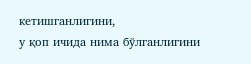кетишганлигини,
у қоп ичида нима бўлганлигини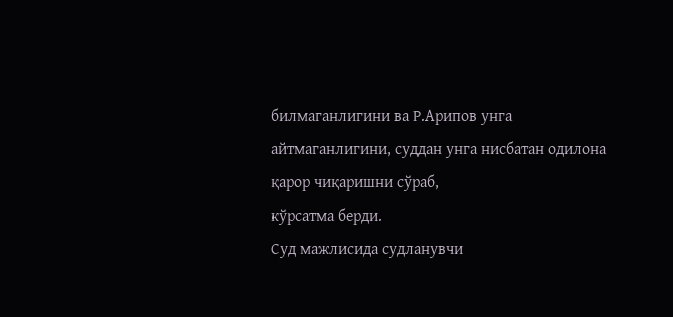билмаганлигини ва Р.Арипов унга
айтмаганлигини, суддан унга нисбатан одилона қарор чиқаришни сўраб,
кўрсатма берди.
Суд мажлисида судланувчи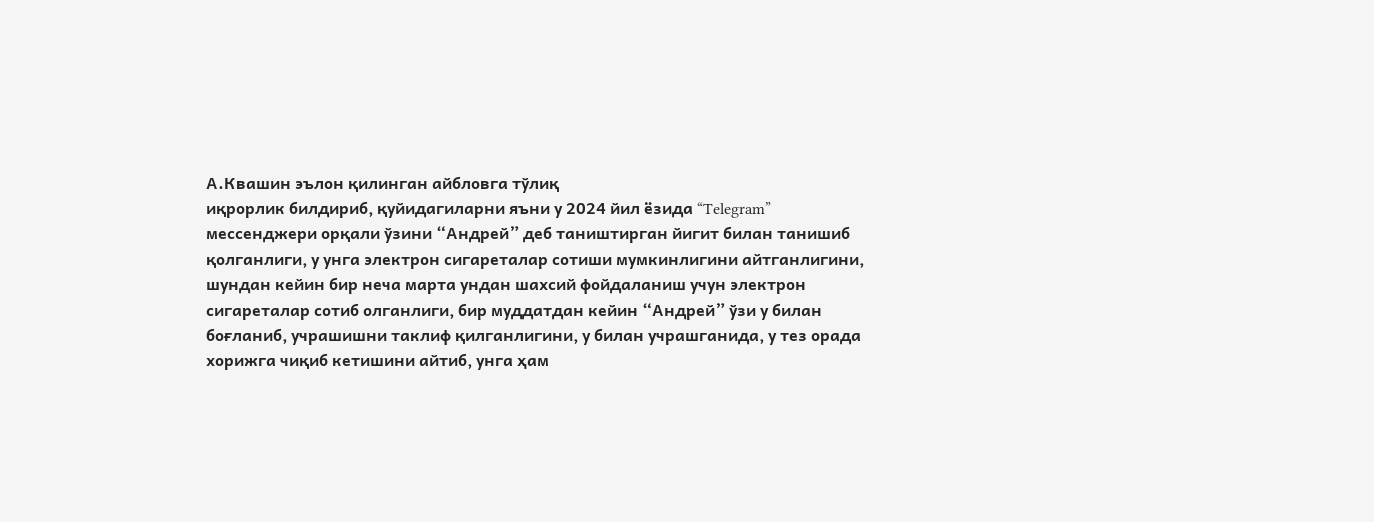А.Квашин эълон қилинган айбловга тўлиқ
иқрорлик билдириб, қуйидагиларни яъни у 2024 йил ёзида “Telegram”
мессенджери орқали ўзини “Андрей” деб таништирган йигит билан танишиб
қолганлиги, у унга электрон сигареталар сотиши мумкинлигини айтганлигини,
шундан кейин бир неча марта ундан шахсий фойдаланиш учун электрон
сигареталар сотиб олганлиги, бир муддатдан кейин “Андрей” ўзи у билан
боғланиб, учрашишни таклиф қилганлигини, у билан учрашганида, у тез орада
хорижга чиқиб кетишини айтиб, унга ҳам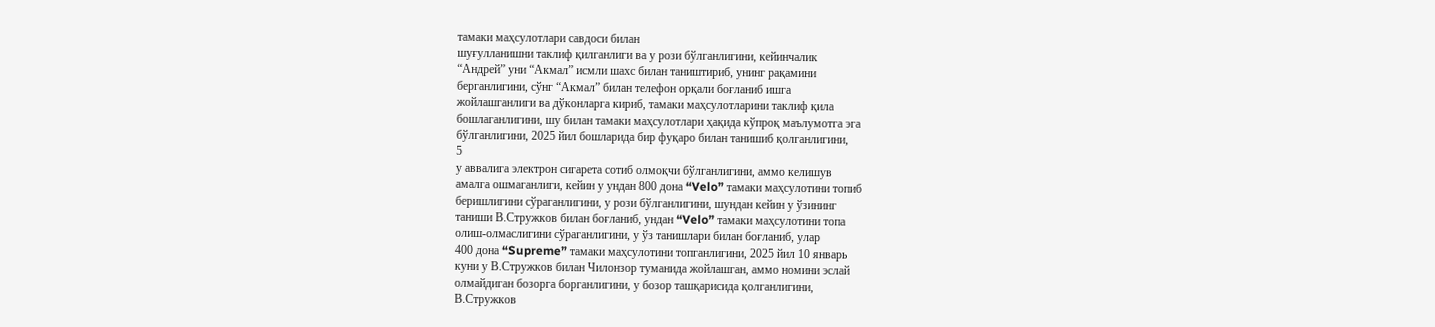тамаки маҳсулотлари савдоси билан
шуғулланишни таклиф қилганлиги ва у рози бўлганлигини, кейинчалик
“Андрей” уни “Акмал” исмли шахс билан таништириб, унинг рақамини
берганлигини, сўнг “Акмал” билан телефон орқали боғланиб ишга
жойлашганлиги ва дўконларга кириб, тамаки маҳсулотларини таклиф қила
бошлаганлигини, шу билан тамаки маҳсулотлари ҳақида кўпроқ маълумотга эга
бўлганлигини, 2025 йил бошларида бир фуқаро билан танишиб қолганлигини,
5
у аввалига электрон сигарета сотиб олмоқчи бўлганлигини, аммо келишув
амалга ошмаганлиги, кейин у ундан 800 дона “Velo” тамаки маҳсулотини топиб
беришлигини сўраганлигини, у рози бўлганлигини, шундан кейин у ўзининг
таниши В.Стружков билан боғланиб, ундан “Velo” тамаки маҳсулотини топа
олиш-олмаслигини сўраганлигини, у ўз танишлари билан боғланиб, улар
400 дона “Supreme” тамаки маҳсулотини топганлигини, 2025 йил 10 январь
куни у В.Стружков билан Чилонзор туманида жойлашган, аммо номини эслай
олмайдиган бозорга борганлигини, у бозор ташқарисида қолганлигини,
В.Стружков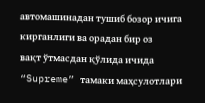автомашинадан тушиб бозор ичига кирганлиги ва орадан бир оз
вақт ўтмасдан қўлида ичида “Supreme” тамаки маҳсулотлари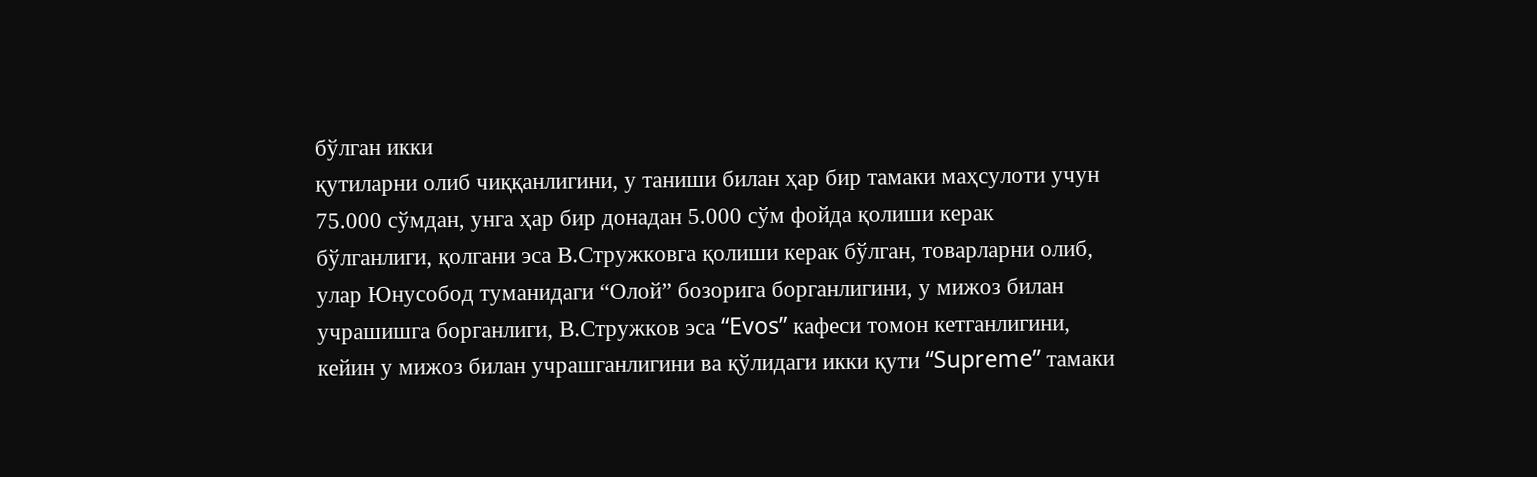бўлган икки
қутиларни олиб чиққанлигини, у таниши билан ҳар бир тамаки маҳсулоти учун
75.000 сўмдан, унга ҳар бир донадан 5.000 сўм фойда қолиши керак
бўлганлиги, қолгани эса В.Стружковга қолиши керак бўлган, товарларни олиб,
улар Юнусобод туманидаги “Олой” бозорига борганлигини, у мижоз билан
учрашишга борганлиги, В.Стружков эса “Evos” кафеси томон кетганлигини,
кейин у мижоз билан учрашганлигини ва қўлидаги икки қути “Supreme” тамаки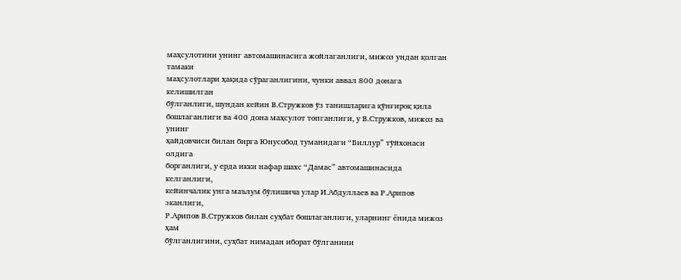маҳсулотини унинг автомашинасига жойлаганлиги, мижоз ундан қолган тамаки
маҳсулотлари ҳақида сўраганлигини, чунки аввал 800 донага келишилган
бўлганлиги, шундан кейин В.Стружков ўз танишларига қўнғироқ қила
бошлаганлиги ва 400 дона маҳсулот топганлиги, у В.Стружков, мижоз ва унинг
ҳайдовчиси билан бирга Юнусобод туманидаги “Биллур” тўйхонаси олдига
борганлиги, у ерда икки нафар шахс “Дамас” автомашинасида келганлиги,
кейинчалик унга маълум бўлишича улар И.Абдуллаев ва Р.Арипов эканлиги,
Р.Арипов В.Стружков билан суҳбат бошлаганлиги, уларнинг ёнида мижоз ҳам
бўлганлигини, суҳбат нимадан иборат бўлганини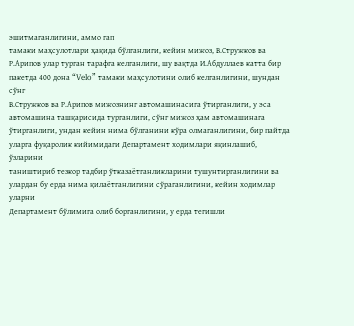эшитмаганлигини, аммо гап
тамаки маҳсулотлари ҳақида бўлганлиги, кейин мижоз, В.Стружков ва
Р.Арипов улар турган тарафга келганлиги, шу вақтда И.Абдуллаев катта бир
пакетда 400 дона “Velo” тамаки маҳсулотини олиб келганлигини, шундан сўнг
В.Стружков ва Р.Арипов мижознинг автомашинасига ўтирганлиги, у эса
автомашина ташқарисида турганлиги, сўнг мижоз ҳам автомашинага
ўтирганлиги, ундан кейин нима бўлганини кўра олмаганлигини, бир пайтда
уларга фуқаролик кийимидаги Департамент ходимлари яқинлашиб, ўзларини
таништириб тезкор тадбир ўтказаётганликларини тушунтирганлигини ва
улардан бу ерда нима қилаётганлигини сўраганлигини, кейин ходимлар уларни
Департамент бўлимига олиб борганлигини, у ерда тегишли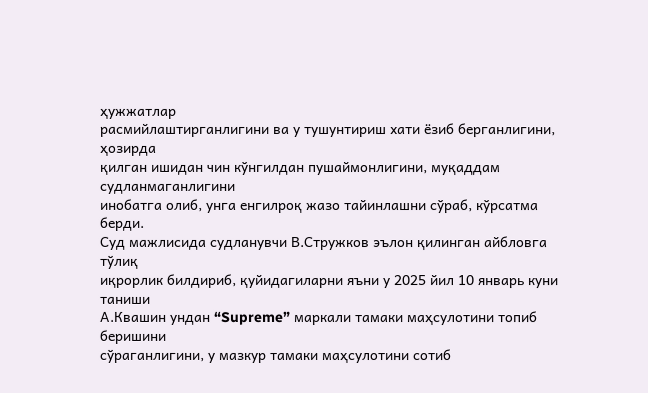ҳужжатлар
расмийлаштирганлигини ва у тушунтириш хати ёзиб берганлигини, ҳозирда
қилган ишидан чин кўнгилдан пушаймонлигини, муқаддам судланмаганлигини
инобатга олиб, унга енгилроқ жазо тайинлашни сўраб, кўрсатма берди.
Суд мажлисида судланувчи В.Стружков эълон қилинган айбловга тўлиқ
иқрорлик билдириб, қуйидагиларни яъни у 2025 йил 10 январь куни таниши
А.Квашин ундан “Supreme” маркали тамаки маҳсулотини топиб беришини
сўраганлигини, у мазкур тамаки маҳсулотини сотиб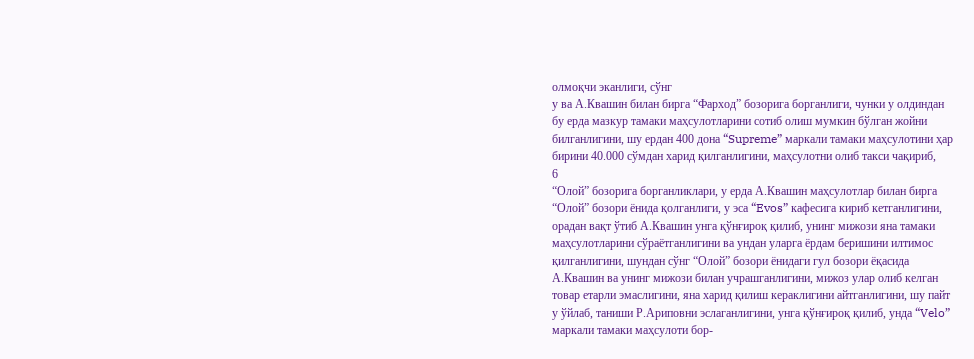олмоқчи эканлиги, сўнг
у ва А.Квашин билан бирга “Фарход” бозорига борганлиги, чунки у олдиндан
бу ерда мазкур тамаки маҳсулотларини сотиб олиш мумкин бўлган жойни
билганлигини, шу ердан 400 дона “Supreme” маркали тамаки маҳсулотини ҳар
бирини 40.000 сўмдан харид қилганлигини, маҳсулотни олиб такси чақириб,
6
“Олой” бозорига борганликлари, у ерда А.Квашин маҳсулотлар билан бирга
“Олой” бозори ёнида қолганлиги, у эса “Evos” кафесига кириб кетганлигини,
орадан вақт ўтиб А.Квашин унга қўнғироқ қилиб, унинг мижози яна тамаки
маҳсулотларини сўраётганлигини ва ундан уларга ёрдам беришини илтимос
қилганлигини, шундан сўнг “Олой” бозори ёнидаги гул бозори ёқасида
А.Квашин ва унинг мижози билан учрашганлигини, мижоз улар олиб келган
товар етарли эмаслигини, яна харид қилиш кераклигини айтганлигини, шу пайт
у ўйлаб, таниши Р.Ариповни эслаганлигини, унга қўнғироқ қилиб, унда “Velo”
маркали тамаки маҳсулоти бор-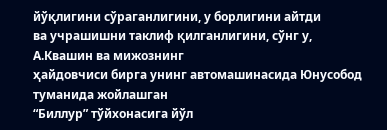йўқлигини сўраганлигини, у борлигини айтди
ва учрашишни таклиф қилганлигини, сўнг у, А.Квашин ва мижознинг
ҳайдовчиси бирга унинг автомашинасида Юнусобод туманида жойлашган
“Биллур” тўйхонасига йўл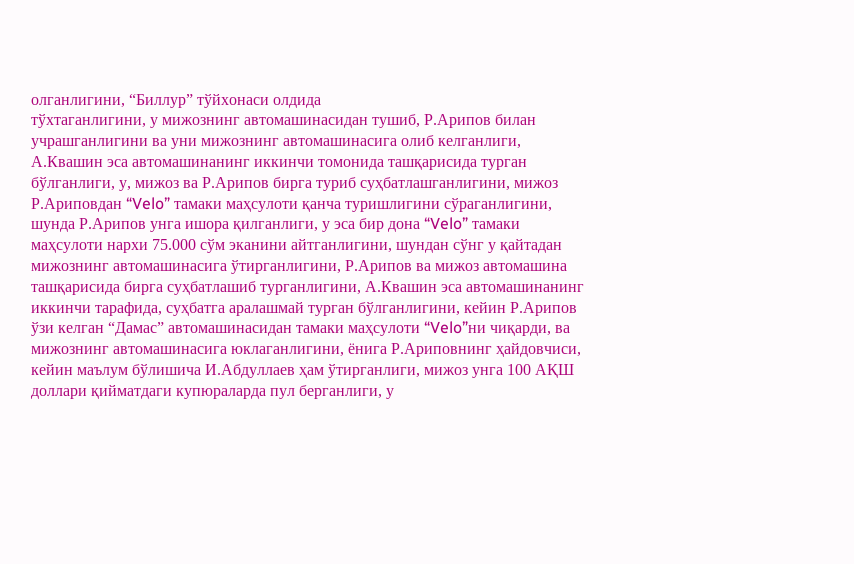олганлигини, “Биллур” тўйхонаси олдида
тўхтаганлигини, у мижознинг автомашинасидан тушиб, Р.Арипов билан
учрашганлигини ва уни мижознинг автомашинасига олиб келганлиги,
А.Квашин эса автомашинанинг иккинчи томонида ташқарисида турган
бўлганлиги, у, мижоз ва Р.Арипов бирга туриб суҳбатлашганлигини, мижоз
Р.Ариповдан “Velo” тамаки маҳсулоти қанча туришлигини сўраганлигини,
шунда Р.Арипов унга ишора қилганлиги, у эса бир дона “Velo” тамаки
маҳсулоти нархи 75.000 сўм эканини айтганлигини, шундан сўнг у қайтадан
мижознинг автомашинасига ўтирганлигини, Р.Арипов ва мижоз автомашина
ташқарисида бирга суҳбатлашиб турганлигини, А.Квашин эса автомашинанинг
иккинчи тарафида, суҳбатга аралашмай турган бўлганлигини, кейин Р.Арипов
ўзи келган “Дамас” автомашинасидан тамаки маҳсулоти “Velo”ни чиқарди, ва
мижознинг автомашинасига юклаганлигини, ёнига Р.Ариповнинг ҳайдовчиси,
кейин маълум бўлишича И.Абдуллаев ҳам ўтирганлиги, мижоз унга 100 АҚШ
доллари қийматдаги купюраларда пул берганлиги, у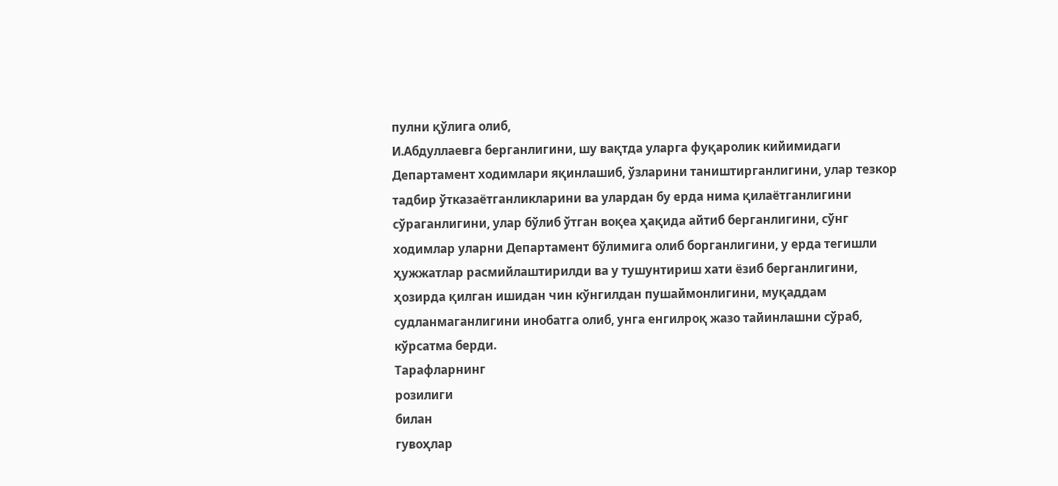пулни қўлига олиб,
И.Абдуллаевга берганлигини, шу вақтда уларга фуқаролик кийимидаги
Департамент ходимлари яқинлашиб, ўзларини таништирганлигини, улар тезкор
тадбир ўтказаётганликларини ва улардан бу ерда нима қилаётганлигини
сўраганлигини, улар бўлиб ўтган воқеа ҳақида айтиб берганлигини, сўнг
ходимлар уларни Департамент бўлимига олиб борганлигини, у ерда тегишли
ҳужжатлар расмийлаштирилди ва у тушунтириш хати ёзиб берганлигини,
ҳозирда қилган ишидан чин кўнгилдан пушаймонлигини, муқаддам
судланмаганлигини инобатга олиб, унга енгилроқ жазо тайинлашни сўраб,
кўрсатма берди.
Тарафларнинг
розилиги
билан
гувоҳлар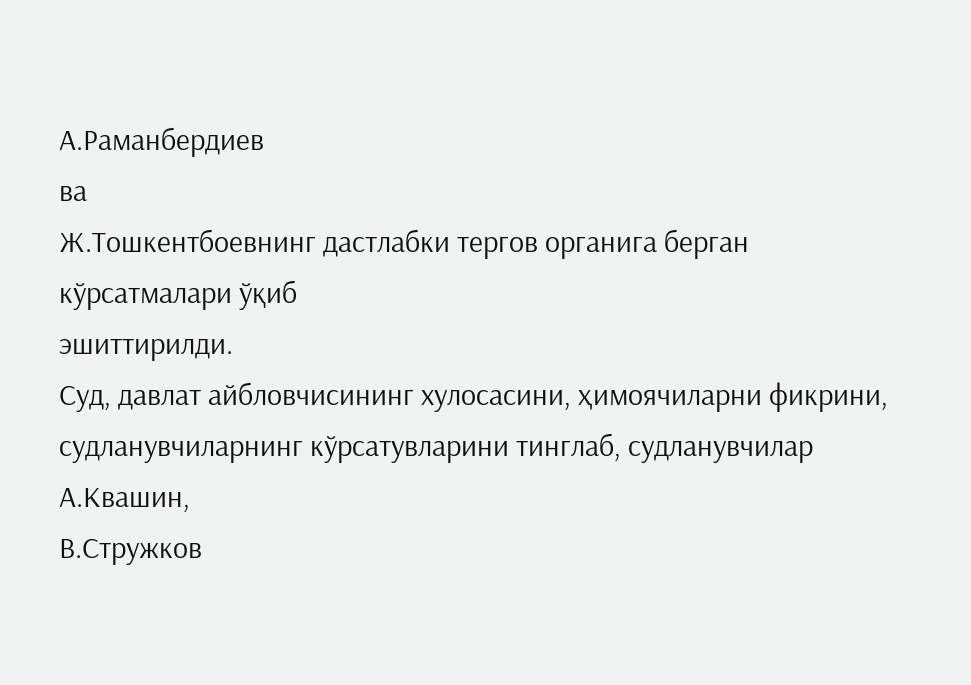А.Раманбердиев
ва
Ж.Тошкентбоевнинг дастлабки тергов органига берган кўрсатмалари ўқиб
эшиттирилди.
Суд, давлат айбловчисининг хулосасини, ҳимоячиларни фикрини,
судланувчиларнинг кўрсатувларини тинглаб, судланувчилар А.Квашин,
В.Стружков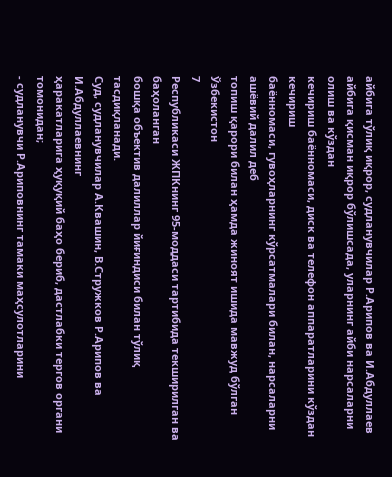айбига тўлиқ иқрор, судланувчилар Р.Арипов ва И.Абдуллаев
айбига қисман иқрор бўлишсада, уларнинг айби нарсаларни олиш ва кўздан
кечириш баённомаси, диск ва телефон аппаратларини кўздан кечириш
баённомаси, гувоҳларнинг кўрсатмалари билан, нарсаларни ашёвий далил деб
топиш қарори билан ҳамда жиноят ишида мавжуд бўлган Ўзбекистон
7
Республикаси ЖПКнинг 95-моддаси тартибида текширилган ва баҳоланган
бошқа объектив далиллар йиғиндиси билан тўлиқ тасдиқланади.
Суд, судланувчилар А.Квашин, В.Стружков Р.Арипов ва И.Абдуллаевнинг
ҳаракатларига ҳуқуқий баҳо бериб, дастлабки тергов органи томонидан;
- судланувчи Р.Ариповнинг тамаки маҳсулотларини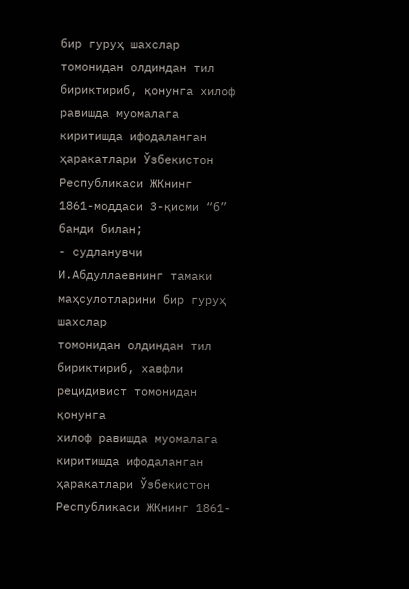бир гуруҳ шахслар
томонидан олдиндан тил бириктириб, қонунга хилоф равишда муомалага
киритишда ифодаланган ҳаракатлари Ўзбекистон Республикаси ЖКнинг
1861-моддаси 3-қисми “б” банди билан;
- судланувчи И.Абдуллаевнинг тамаки маҳсулотларини бир гуруҳ шахслар
томонидан олдиндан тил бириктириб, хавфли рецидивист томонидан қонунга
хилоф равишда муомалага киритишда ифодаланган ҳаракатлари Ўзбекистон
Республикаси ЖКнинг 1861-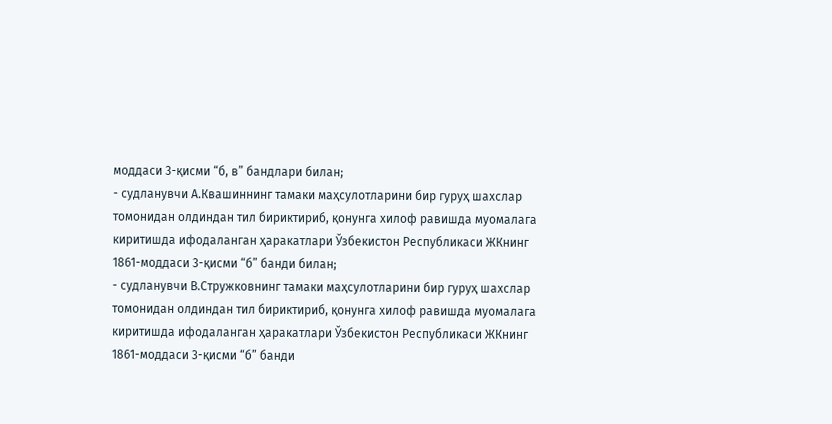моддаси 3-қисми “б, в” бандлари билан;
- судланувчи А.Квашиннинг тамаки маҳсулотларини бир гуруҳ шахслар
томонидан олдиндан тил бириктириб, қонунга хилоф равишда муомалага
киритишда ифодаланган ҳаракатлари Ўзбекистон Республикаси ЖКнинг
1861-моддаси 3-қисми “б” банди билан;
- судланувчи В.Стружковнинг тамаки маҳсулотларини бир гуруҳ шахслар
томонидан олдиндан тил бириктириб, қонунга хилоф равишда муомалага
киритишда ифодаланган ҳаракатлари Ўзбекистон Республикаси ЖКнинг
1861-моддаси 3-қисми “б” банди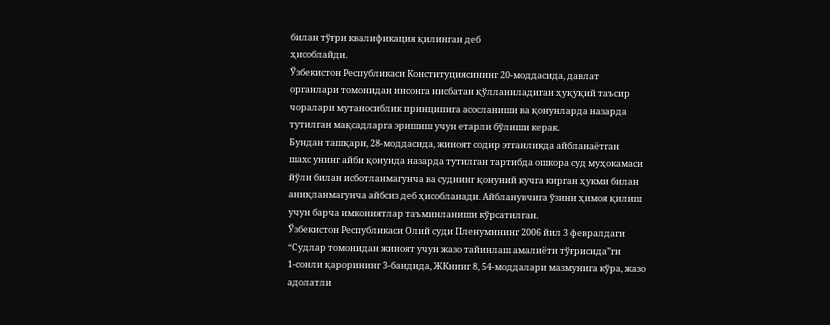билан тўғри квалификация қилинган деб
ҳисоблайди.
Ўзбекистон Республикаси Конституциясининг 20-моддасида, давлат
органлари томонидан инсонга нисбатан қўлланиладиган ҳуқуқий таъсир
чоралари мутаносиблик принципига асосланиши ва қонунларда назарда
тутилган мақсадларга эришиш учун етарли бўлиши керак.
Бундан ташқари, 28-моддасида, жиноят содир этганликда айбланаётган
шахс унинг айби қонунда назарда тутилган тартибда ошкора суд муҳокамаси
йўли билан исботланмагунча ва суднинг қонуний кучга кирган ҳукми билан
аниқланмагунча айбсиз деб ҳисобланади. Айбланувчига ўзини ҳимоя қилиш
учун барча имкониятлар таъминланиши кўрсатилган.
Ўзбекистон Республикаси Олий суди Пленумининг 2006 йил 3 февралдаги
“Судлар томонидан жиноят учун жазо тайинлаш амалиёти тўғрисида”ги
1-сонли қарорининг 3-бандида, ЖКнинг 8, 54-моддалари мазмунига кўра, жазо
адолатли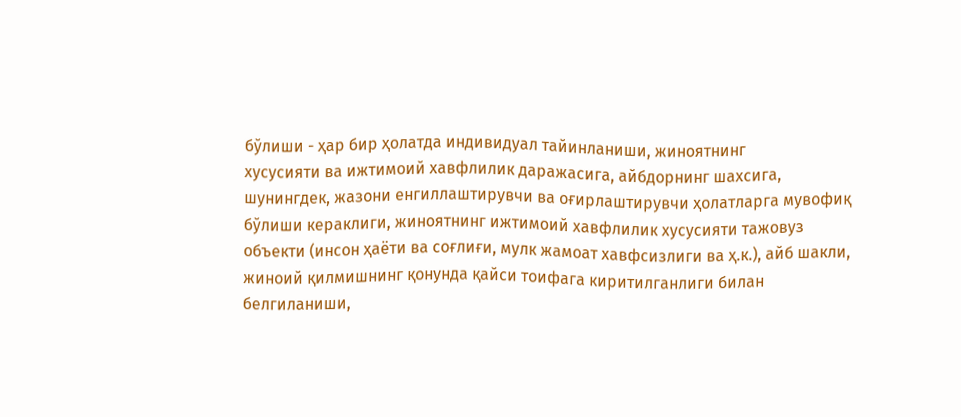бўлиши - ҳар бир ҳолатда индивидуал тайинланиши, жиноятнинг
хусусияти ва ижтимоий хавфлилик даражасига, айбдорнинг шахсига,
шунингдек, жазони енгиллаштирувчи ва оғирлаштирувчи ҳолатларга мувофиқ
бўлиши кераклиги, жиноятнинг ижтимоий хавфлилик хусусияти тажовуз
объекти (инсон ҳаёти ва соғлиғи, мулк жамоат хавфсизлиги ва ҳ.к.), айб шакли,
жиноий қилмишнинг қонунда қайси тоифага киритилганлиги билан
белгиланиши,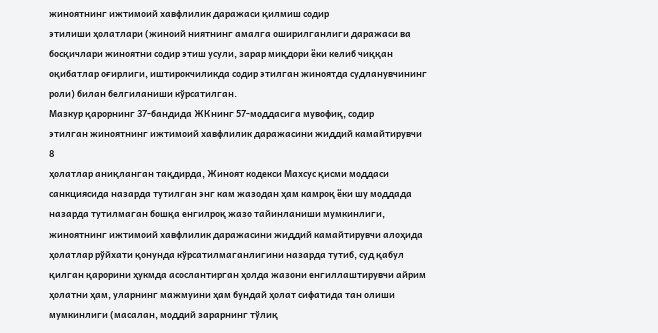жиноятнинг ижтимоий хавфлилик даражаси қилмиш содир
этилиши ҳолатлари (жиноий ниятнинг амалга оширилганлиги даражаси ва
босқичлари жиноятни содир этиш усули, зарар миқдори ёки келиб чиққан
оқибатлар оғирлиги, иштирокчиликда содир этилган жиноятда судланувчининг
роли) билан белгиланиши кўрсатилган.
Мазкур қарорнинг 37-бандида ЖКнинг 57-моддасига мувофиқ, содир
этилган жиноятнинг ижтимоий хавфлилик даражасини жиддий камайтирувчи
8
ҳолатлар аниқланган тақдирда, Жиноят кодекси Махсус қисми моддаси
санкциясида назарда тутилган энг кам жазодан ҳам камроқ ёки шу моддада
назарда тутилмаган бошқа енгилроқ жазо тайинланиши мумкинлиги,
жиноятнинг ижтимоий хавфлилик даражасини жиддий камайтирувчи алоҳида
ҳолатлар рўйхати қонунда кўрсатилмаганлигини назарда тутиб, суд қабул
қилган қарорини ҳукмда асослантирган ҳолда жазони енгиллаштирувчи айрим
ҳолатни ҳам, уларнинг мажмуини ҳам бундай ҳолат сифатида тан олиши
мумкинлиги (масалан, моддий зарарнинг тўлиқ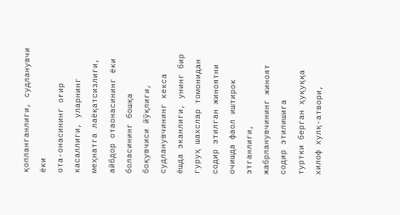қопланганлиги, судланувчи ёки
ота-онасининг оғир касаллиги, уларнинг меҳнатга лаёқатсизлиги, айбдор отаонасининг ёки боласининг бошқа боқувчиси йўқлиги, судланувчининг кекса
ёшда эканлиги, унинг бир гуруҳ шахслар томонидан содир этилган жиноятни
очишда фаол иштирок этганлиги, жабрланувчининг жиноят содир этилишига
туртки берган ҳуқуққа хилоф хулқ-атвори,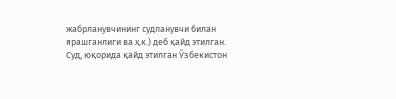жабрланувчининг судланувчи билан
ярашганлиги ва ҳ.к.) деб қайд этилган.
Суд, юқорида қайд этилган Ўзбекистон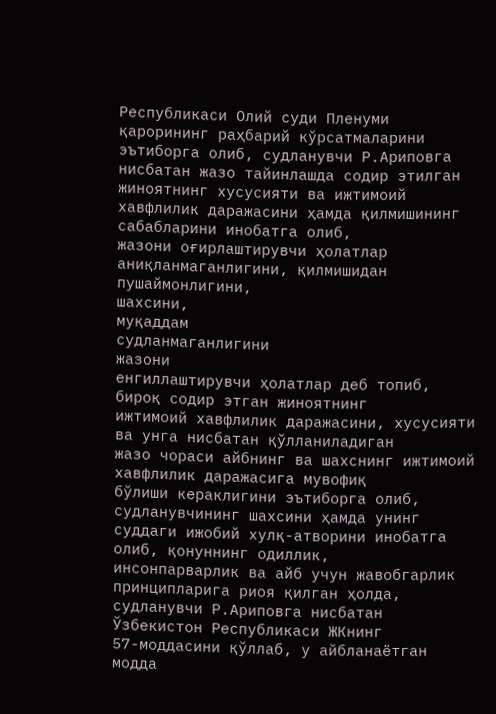Республикаси Олий суди Пленуми
қарорининг раҳбарий кўрсатмаларини эътиборга олиб, судланувчи Р.Ариповга
нисбатан жазо тайинлашда содир этилган жиноятнинг хусусияти ва ижтимоий
хавфлилик даражасини ҳамда қилмишининг сабабларини инобатга олиб,
жазони оғирлаштирувчи ҳолатлар аниқланмаганлигини, қилмишидан
пушаймонлигини,
шахсини,
муқаддам
судланмаганлигини
жазони
енгиллаштирувчи ҳолатлар деб топиб, бироқ содир этган жиноятнинг
ижтимоий хавфлилик даражасини, хусусияти ва унга нисбатан қўлланиладиган
жазо чораси айбнинг ва шахснинг ижтимоий хавфлилик даражасига мувофиқ
бўлиши кераклигини эътиборга олиб, судланувчининг шахсини ҳамда унинг
суддаги ижобий хулқ-атворини инобатга олиб, қонуннинг одиллик,
инсонпарварлик ва айб учун жавобгарлик принципларига риоя қилган ҳолда,
судланувчи Р.Ариповга нисбатан Ўзбекистон Республикаси ЖКнинг
57-моддасини қўллаб, у айбланаётган модда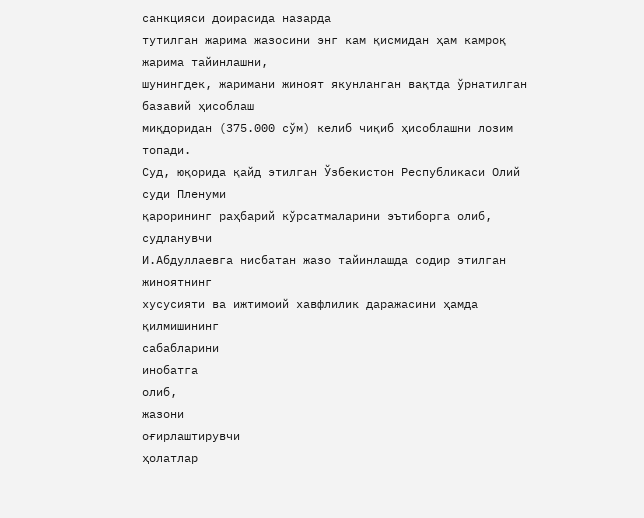санкцияси доирасида назарда
тутилган жарима жазосини энг кам қисмидан ҳам камроқ жарима тайинлашни,
шунингдек, жаримани жиноят якунланган вақтда ўрнатилган базавий ҳисоблаш
миқдоридан (375.000 сўм) келиб чиқиб ҳисоблашни лозим топади.
Суд, юқорида қайд этилган Ўзбекистон Республикаси Олий суди Пленуми
қарорининг раҳбарий кўрсатмаларини эътиборга олиб, судланувчи
И.Абдуллаевга нисбатан жазо тайинлашда содир этилган жиноятнинг
хусусияти ва ижтимоий хавфлилик даражасини ҳамда қилмишининг
сабабларини
инобатга
олиб,
жазони
оғирлаштирувчи
ҳолатлар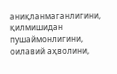аниқланмаганлигини, қилмишидан пушаймонлигини, оилавий аҳволини,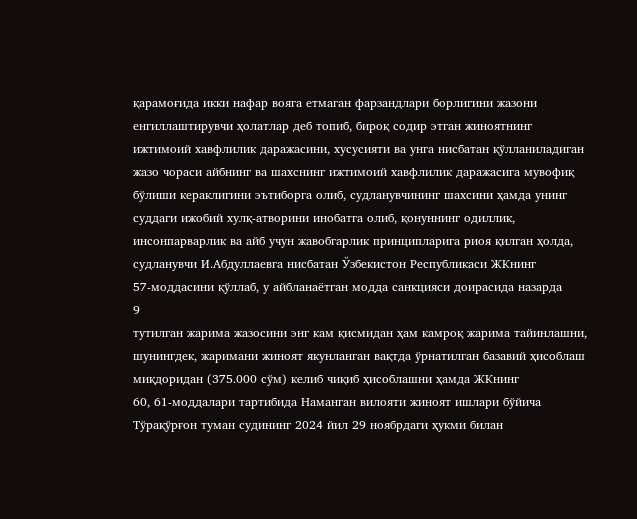қарамоғида икки нафар вояга етмаган фарзандлари борлигини жазони
енгиллаштирувчи ҳолатлар деб топиб, бироқ содир этган жиноятнинг
ижтимоий хавфлилик даражасини, хусусияти ва унга нисбатан қўлланиладиган
жазо чораси айбнинг ва шахснинг ижтимоий хавфлилик даражасига мувофиқ
бўлиши кераклигини эътиборга олиб, судланувчининг шахсини ҳамда унинг
суддаги ижобий хулқ-атворини инобатга олиб, қонуннинг одиллик,
инсонпарварлик ва айб учун жавобгарлик принципларига риоя қилган ҳолда,
судланувчи И.Абдуллаевга нисбатан Ўзбекистон Республикаси ЖКнинг
57-моддасини қўллаб, у айбланаётган модда санкцияси доирасида назарда
9
тутилган жарима жазосини энг кам қисмидан ҳам камроқ жарима тайинлашни,
шунингдек, жаримани жиноят якунланган вақтда ўрнатилган базавий ҳисоблаш
миқдоридан (375.000 сўм) келиб чиқиб ҳисоблашни ҳамда ЖКнинг
60, 61-моддалари тартибида Наманган вилояти жиноят ишлари бўйича
Тўрақўрғон туман судининг 2024 йил 29 ноябрдаги ҳукми билан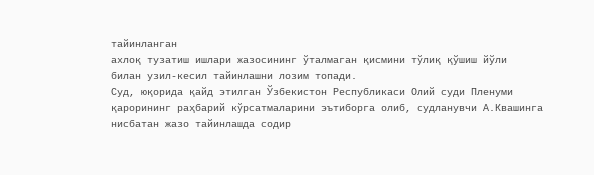тайинланган
ахлоқ тузатиш ишлари жазосининг ўталмаган қисмини тўлиқ қўшиш йўли
билан узил-кесил тайинлашни лозим топади.
Суд, юқорида қайд этилган Ўзбекистон Республикаси Олий суди Пленуми
қарорининг раҳбарий кўрсатмаларини эътиборга олиб, судланувчи А.Квашинга
нисбатан жазо тайинлашда содир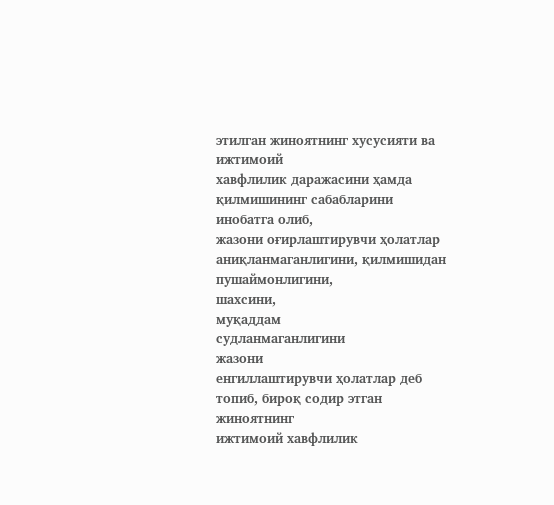этилган жиноятнинг хусусияти ва ижтимоий
хавфлилик даражасини ҳамда қилмишининг сабабларини инобатга олиб,
жазони оғирлаштирувчи ҳолатлар аниқланмаганлигини, қилмишидан
пушаймонлигини,
шахсини,
муқаддам
судланмаганлигини
жазони
енгиллаштирувчи ҳолатлар деб топиб, бироқ содир этган жиноятнинг
ижтимоий хавфлилик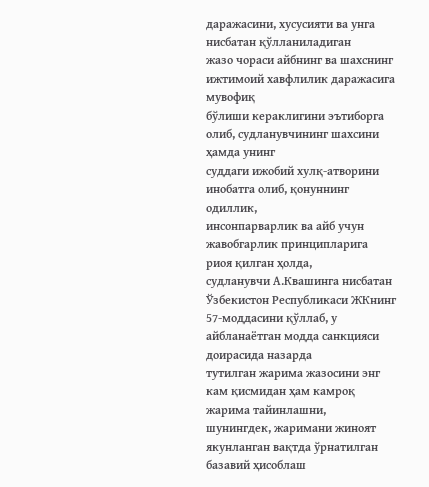даражасини, хусусияти ва унга нисбатан қўлланиладиган
жазо чораси айбнинг ва шахснинг ижтимоий хавфлилик даражасига мувофиқ
бўлиши кераклигини эътиборга олиб, судланувчининг шахсини ҳамда унинг
суддаги ижобий хулқ-атворини инобатга олиб, қонуннинг одиллик,
инсонпарварлик ва айб учун жавобгарлик принципларига риоя қилган ҳолда,
судланувчи А.Квашинга нисбатан Ўзбекистон Республикаси ЖКнинг
57-моддасини қўллаб, у айбланаётган модда санкцияси доирасида назарда
тутилган жарима жазосини энг кам қисмидан ҳам камроқ жарима тайинлашни,
шунингдек, жаримани жиноят якунланган вақтда ўрнатилган базавий ҳисоблаш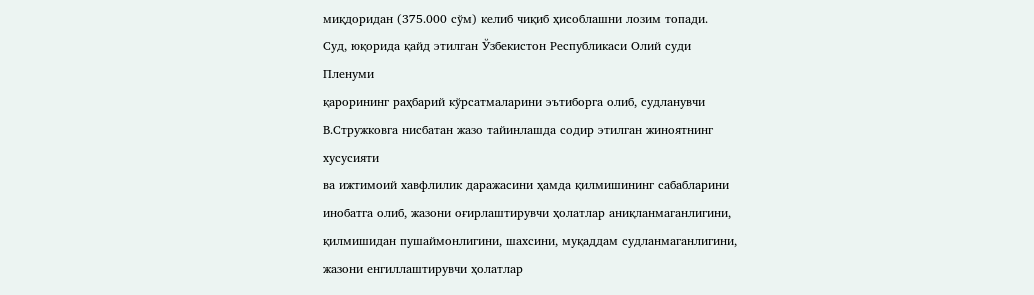миқдоридан (375.000 сўм) келиб чиқиб ҳисоблашни лозим топади.
Суд, юқорида қайд этилган Ўзбекистон Республикаси Олий суди Пленуми
қарорининг раҳбарий кўрсатмаларини эътиборга олиб, судланувчи
В.Стружковга нисбатан жазо тайинлашда содир этилган жиноятнинг хусусияти
ва ижтимоий хавфлилик даражасини ҳамда қилмишининг сабабларини
инобатга олиб, жазони оғирлаштирувчи ҳолатлар аниқланмаганлигини,
қилмишидан пушаймонлигини, шахсини, муқаддам судланмаганлигини,
жазони енгиллаштирувчи ҳолатлар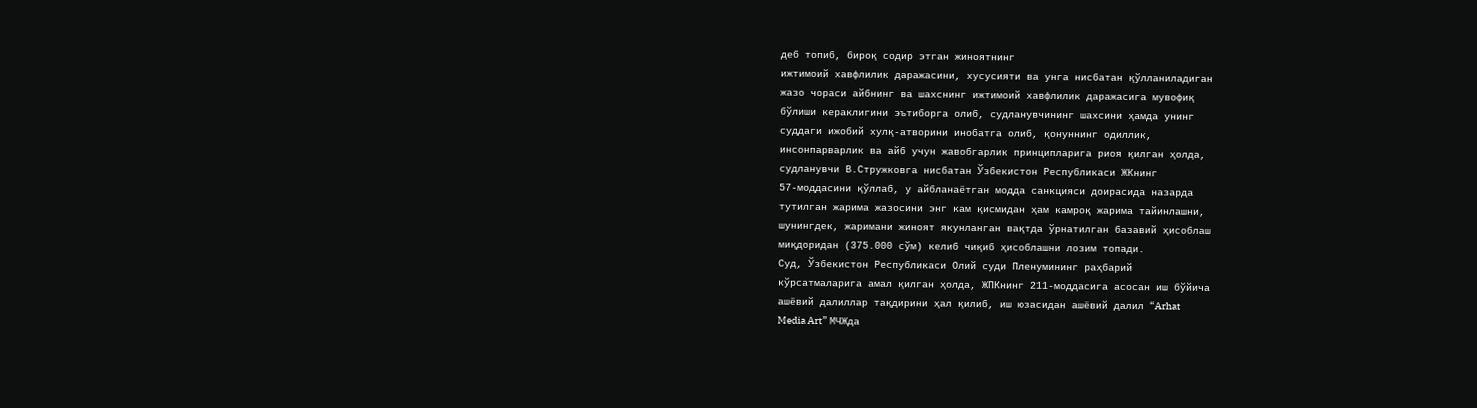деб топиб, бироқ содир этган жиноятнинг
ижтимоий хавфлилик даражасини, хусусияти ва унга нисбатан қўлланиладиган
жазо чораси айбнинг ва шахснинг ижтимоий хавфлилик даражасига мувофиқ
бўлиши кераклигини эътиборга олиб, судланувчининг шахсини ҳамда унинг
суддаги ижобий хулқ-атворини инобатга олиб, қонуннинг одиллик,
инсонпарварлик ва айб учун жавобгарлик принципларига риоя қилган ҳолда,
судланувчи В.Стружковга нисбатан Ўзбекистон Республикаси ЖКнинг
57-моддасини қўллаб, у айбланаётган модда санкцияси доирасида назарда
тутилган жарима жазосини энг кам қисмидан ҳам камроқ жарима тайинлашни,
шунингдек, жаримани жиноят якунланган вақтда ўрнатилган базавий ҳисоблаш
миқдоридан (375.000 сўм) келиб чиқиб ҳисоблашни лозим топади.
Суд, Ўзбекистон Республикаси Олий суди Пленумининг раҳбарий
кўрсатмаларига амал қилган ҳолда, ЖПКнинг 211-моддасига асосан иш бўйича
ашёвий далиллар тақдирини ҳал қилиб, иш юзасидан ашёвий далил “Arhat
Media Art” МЧЖда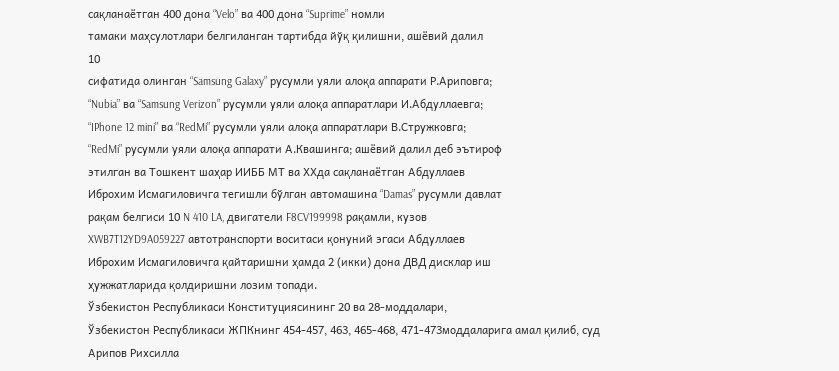сақланаётган 400 дона “Velo” ва 400 дона “Suprime” номли
тамаки маҳсулотлари белгиланган тартибда йўқ қилишни, ашёвий далил
10
сифатида олинган “Samsung Galaxy” русумли уяли алоқа аппарати Р.Ариповга;
“Nubia” ва “Samsung Verizon” русумли уяли алоқа аппаратлари И.Абдуллаевга;
“IPhone 12 mini” ва “RedMi” русумли уяли алоқа аппаратлари В.Стружковга;
“RedMi” русумли уяли алоқа аппарати А.Квашинга; ашёвий далил деб эътироф
этилган ва Тошкент шаҳар ИИББ МТ ва ХХда сақланаётган Абдуллаев
Иброхим Исмагиловичга тегишли бўлган автомашина “Damas” русумли давлат
рақам белгиси 10 N 410 LA, двигатели F8CV199998 рақамли, кузов
XWB7T12YD9A059227 автотранспорти воситаси қонуний эгаси Абдуллаев
Иброхим Исмагиловичга қайтаришни ҳамда 2 (икки) дона ДВД дисклар иш
ҳужжатларида қолдиришни лозим топади.
Ўзбекистон Республикаси Конституциясининг 20 ва 28-моддалари,
Ўзбекистон Республикаси ЖПКнинг 454-457, 463, 465-468, 471-473моддаларига амал қилиб, суд
Арипов Рихсилла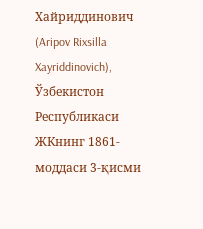Хайриддинович (Aripov Rixsilla Xayriddinovich),
Ўзбекистон Республикаси ЖКнинг 1861-моддаси 3-қисми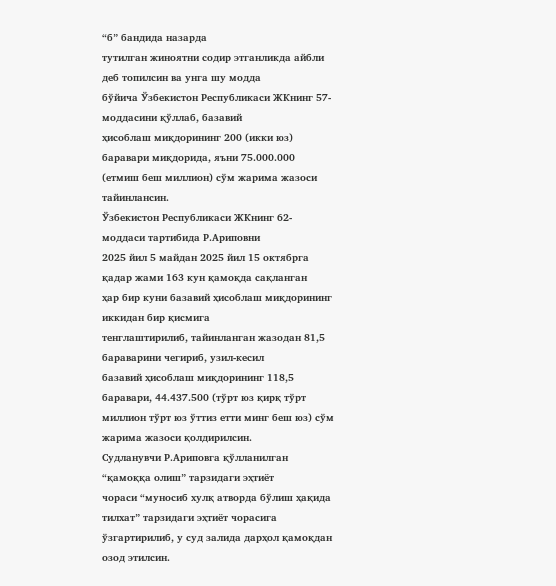“б” бандида назарда
тутилган жиноятни содир этганликда айбли деб топилсин ва унга шу модда
бўйича Ўзбекистон Республикаси ЖКнинг 57-моддасини қўллаб, базавий
ҳисоблаш миқдорининг 200 (икки юз) баравари миқдорида, яъни 75.000.000
(етмиш беш миллион) сўм жарима жазоси тайинлансин.
Ўзбекистон Республикаси ЖКнинг 62-моддаси тартибида Р.Ариповни
2025 йил 5 майдан 2025 йил 15 октябрга қадар жами 163 кун қамоқда сақланган
ҳар бир куни базавий ҳисоблаш миқдорининг иккидан бир қисмига
тенглаштирилиб, тайинланган жазодан 81,5 бараварини чегириб, узил-кесил
базавий ҳисоблаш миқдорининг 118,5 баравари, 44.437.500 (тўрт юз қирқ тўрт
миллион тўрт юз ўттиз етти минг беш юз) сўм жарима жазоси қолдирилсин.
Судланувчи Р.Ариповга қўлланилган “қамоққа олиш” тарзидаги эҳтиёт
чораси “муносиб хулқ атворда бўлиш ҳақида тилхат” тарзидаги эҳтиёт чорасига
ўзгартирилиб, у суд залида дарҳол қамоқдан озод этилсин.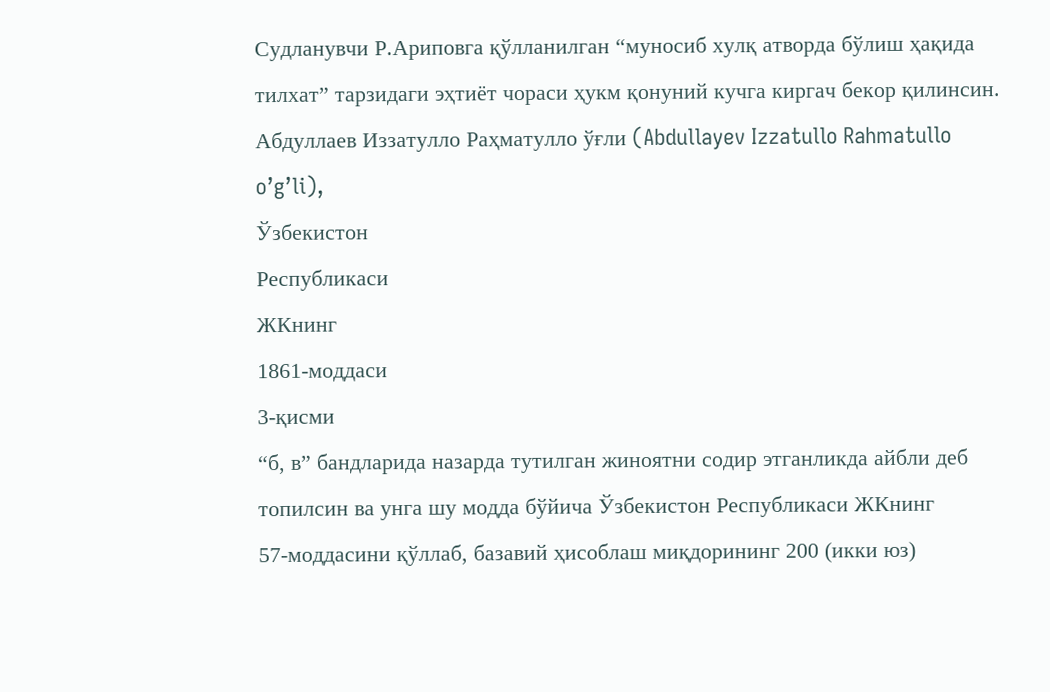Судланувчи Р.Ариповга қўлланилган “муносиб хулқ атворда бўлиш ҳақида
тилхат” тарзидаги эҳтиёт чораси ҳукм қонуний кучга киргач бекор қилинсин.
Абдуллаев Иззатулло Раҳматулло ўғли (Abdullayev Izzatullo Rahmatullo
o’g’li),
Ўзбекистон
Республикаси
ЖКнинг
1861-моддаси
3-қисми
“б, в” бандларида назарда тутилган жиноятни содир этганликда айбли деб
топилсин ва унга шу модда бўйича Ўзбекистон Республикаси ЖКнинг
57-моддасини қўллаб, базавий ҳисоблаш миқдорининг 200 (икки юз)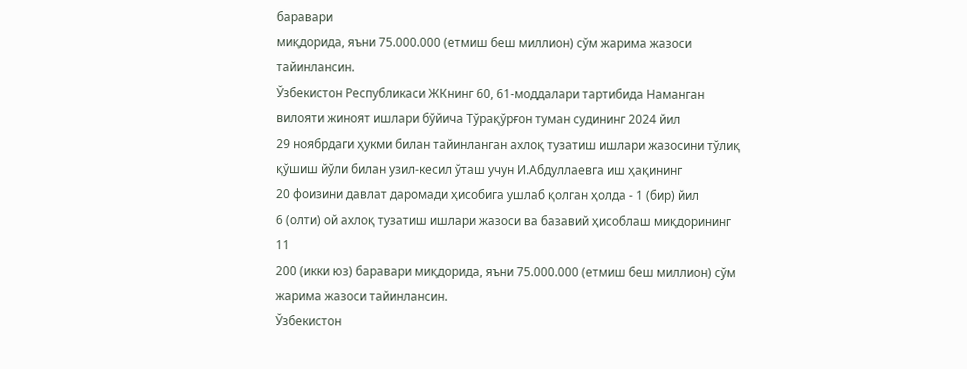баравари
миқдорида, яъни 75.000.000 (етмиш беш миллион) сўм жарима жазоси
тайинлансин.
Ўзбекистон Республикаси ЖКнинг 60, 61-моддалари тартибида Наманган
вилояти жиноят ишлари бўйича Тўрақўрғон туман судининг 2024 йил
29 ноябрдаги ҳукми билан тайинланган ахлоқ тузатиш ишлари жазосини тўлиқ
қўшиш йўли билан узил-кесил ўташ учун И.Абдуллаевга иш ҳақининг
20 фоизини давлат даромади ҳисобига ушлаб қолган ҳолда - 1 (бир) йил
6 (олти) ой ахлоқ тузатиш ишлари жазоси ва базавий ҳисоблаш миқдорининг
11
200 (икки юз) баравари миқдорида, яъни 75.000.000 (етмиш беш миллион) сўм
жарима жазоси тайинлансин.
Ўзбекистон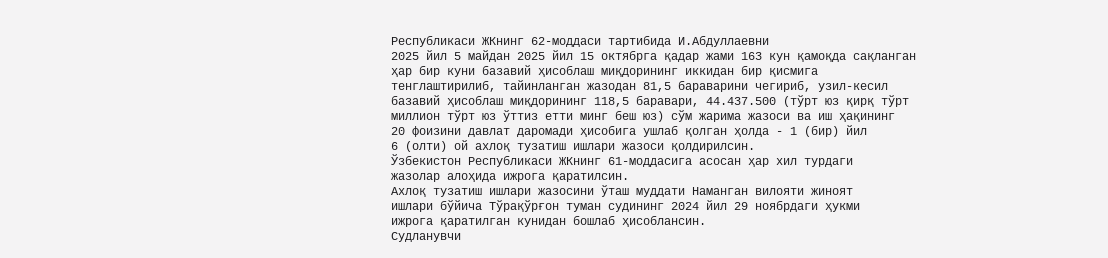Республикаси ЖКнинг 62-моддаси тартибида И.Абдуллаевни
2025 йил 5 майдан 2025 йил 15 октябрга қадар жами 163 кун қамоқда сақланган
ҳар бир куни базавий ҳисоблаш миқдорининг иккидан бир қисмига
тенглаштирилиб, тайинланган жазодан 81,5 бараварини чегириб, узил-кесил
базавий ҳисоблаш миқдорининг 118,5 баравари, 44.437.500 (тўрт юз қирқ тўрт
миллион тўрт юз ўттиз етти минг беш юз) сўм жарима жазоси ва иш ҳақининг
20 фоизини давлат даромади ҳисобига ушлаб қолган ҳолда - 1 (бир) йил
6 (олти) ой ахлоқ тузатиш ишлари жазоси қолдирилсин.
Ўзбекистон Республикаси ЖКнинг 61-моддасига асосан ҳар хил турдаги
жазолар алоҳида ижрога қаратилсин.
Ахлоқ тузатиш ишлари жазосини ўташ муддати Наманган вилояти жиноят
ишлари бўйича Тўрақўрғон туман судининг 2024 йил 29 ноябрдаги ҳукми
ижрога қаратилган кунидан бошлаб ҳисоблансин.
Судланувчи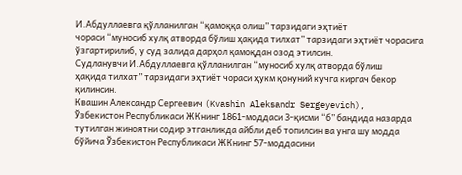И.Абдуллаевга қўлланилган “қамоққа олиш” тарзидаги эҳтиёт
чораси “муносиб хулқ атворда бўлиш ҳақида тилхат” тарзидаги эҳтиёт чорасига
ўзгартирилиб, у суд залида дарҳол қамоқдан озод этилсин.
Судланувчи И.Абдуллаевга қўлланилган “муносиб хулқ атворда бўлиш
ҳақида тилхат” тарзидаги эҳтиёт чораси ҳукм қонуний кучга киргач бекор
қилинсин.
Квашин Александр Сергеевич (Kvashin Aleksandr Sergeyevich),
Ўзбекистон Республикаси ЖКнинг 1861-моддаси 3-қисми “б” бандида назарда
тутилган жиноятни содир этганликда айбли деб топилсин ва унга шу модда
бўйича Ўзбекистон Республикаси ЖКнинг 57-моддасини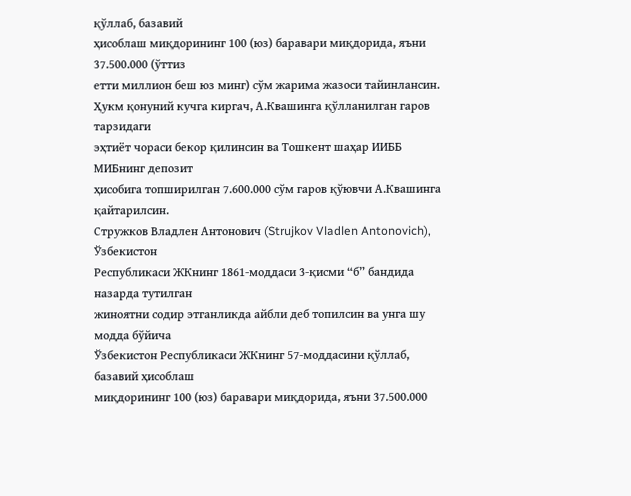қўллаб, базавий
ҳисоблаш миқдорининг 100 (юз) баравари миқдорида, яъни 37.500.000 (ўттиз
етти миллион беш юз минг) сўм жарима жазоси тайинлансин.
Ҳукм қонуний кучга киргач, А.Квашинга қўлланилган гаров тарзидаги
эҳтиёт чораси бекор қилинсин ва Тошкент шаҳар ИИББ МИБнинг депозит
ҳисобига топширилган 7.600.000 сўм гаров қўювчи А.Квашинга қайтарилсин.
Стружков Владлен Антонович (Strujkov Vladlen Antonovich), Ўзбекистон
Республикаси ЖКнинг 1861-моддаси 3-қисми “б” бандида назарда тутилган
жиноятни содир этганликда айбли деб топилсин ва унга шу модда бўйича
Ўзбекистон Республикаси ЖКнинг 57-моддасини қўллаб, базавий ҳисоблаш
миқдорининг 100 (юз) баравари миқдорида, яъни 37.500.000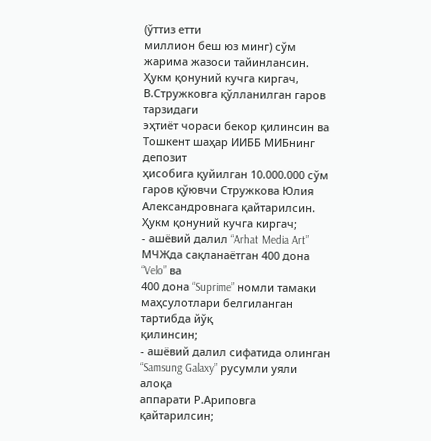(ўттиз етти
миллион беш юз минг) сўм жарима жазоси тайинлансин.
Ҳукм қонуний кучга киргач, В.Стружковга қўлланилган гаров тарзидаги
эҳтиёт чораси бекор қилинсин ва Тошкент шаҳар ИИББ МИБнинг депозит
ҳисобига қуйилган 10.000.000 сўм гаров қўювчи Стружкова Юлия
Александровнага қайтарилсин.
Ҳукм қонуний кучга киргач;
- ашёвий далил “Arhat Media Art” МЧЖда сақланаётган 400 дона “Velo” ва
400 дона “Suprime” номли тамаки маҳсулотлари белгиланган тартибда йўқ
қилинсин;
- ашёвий далил сифатида олинган “Samsung Galaxy” русумли уяли алоқа
аппарати Р.Ариповга қайтарилсин;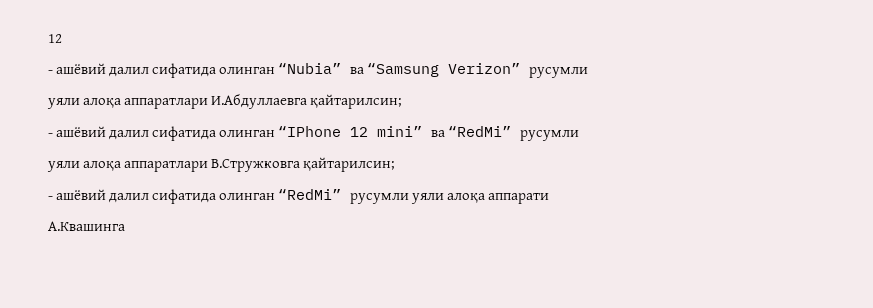12
- ашёвий далил сифатида олинган “Nubia” ва “Samsung Verizon” русумли
уяли алоқа аппаратлари И.Абдуллаевга қайтарилсин;
- ашёвий далил сифатида олинган “IPhone 12 mini” ва “RedMi” русумли
уяли алоқа аппаратлари В.Стружковга қайтарилсин;
- ашёвий далил сифатида олинган “RedMi” русумли уяли алоқа аппарати
А.Квашинга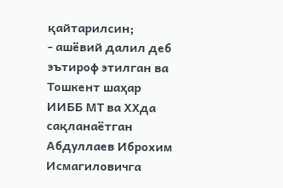қайтарилсин;
- ашёвий далил деб эътироф этилган ва Тошкент шаҳар ИИББ МТ ва ХХда
сақланаётган Абдуллаев Иброхим Исмагиловичга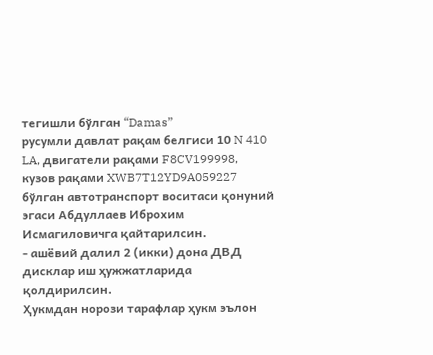тегишли бўлган “Damas”
русумли давлат рақам белгиси 10 N 410 LA, двигатели рақами F8CV199998,
кузов рақами XWB7T12YD9A059227 бўлган автотранспорт воситаси қонуний
эгаси Абдуллаев Иброхим Исмагиловичга қайтарилсин.
- ашёвий далил 2 (икки) дона ДВД дисклар иш ҳужжатларида
қолдирилсин.
Ҳукмдан норози тарафлар ҳукм эълон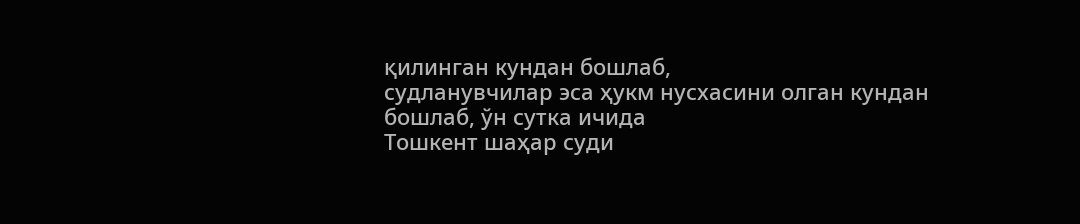қилинган кундан бошлаб,
судланувчилар эса ҳукм нусхасини олган кундан бошлаб, ўн сутка ичида
Тошкент шаҳар суди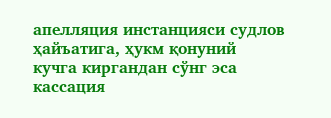апелляция инстанцияси судлов ҳайъатига, ҳукм қонуний
кучга киргандан сўнг эса кассация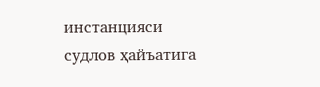инстанцияси судлов ҳайъатига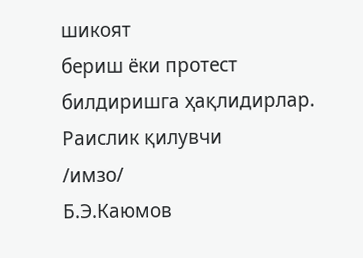шикоят
бериш ёки протест билдиришга ҳақлидирлар.
Раислик қилувчи
/имзо/
Б.Э.Каюмов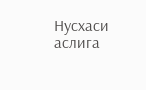Нусхаси аслига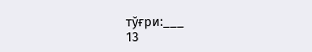тўғри:___
13